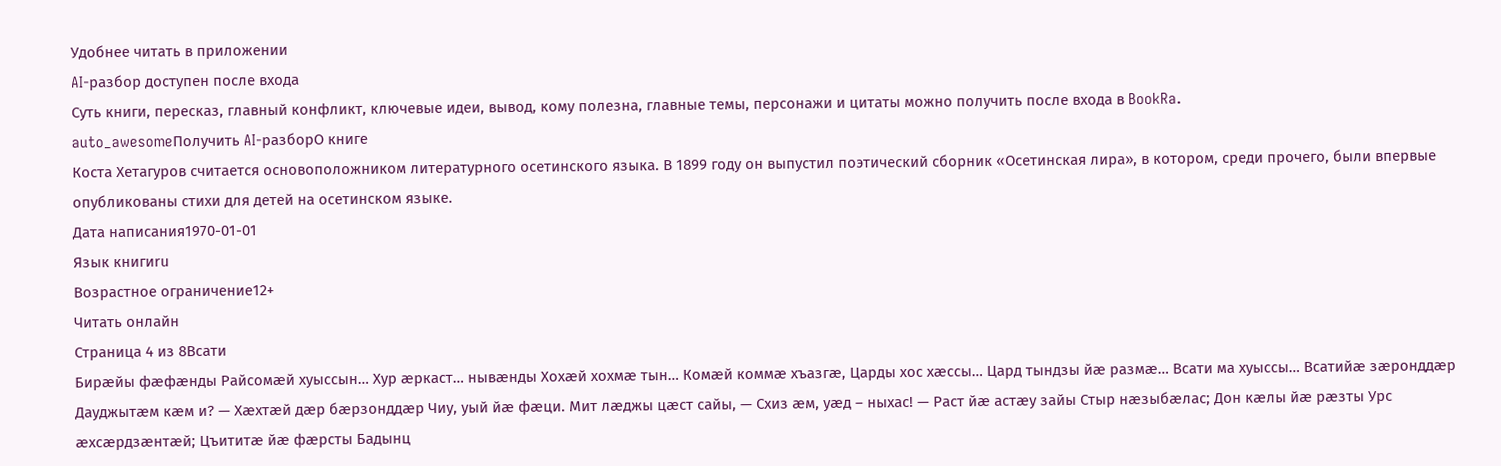Удобнее читать в приложении
AI-разбор доступен после входа
Суть книги, пересказ, главный конфликт, ключевые идеи, вывод, кому полезна, главные темы, персонажи и цитаты можно получить после входа в BookRa.
auto_awesomeПолучить AI-разборО книге
Коста Хетагуров считается основоположником литературного осетинского языка. В 1899 году он выпустил поэтический сборник «Осетинская лира», в котором, среди прочего, были впервые опубликованы стихи для детей на осетинском языке.
Дата написания1970-01-01
Язык книгиru
Возрастное ограничение12+
Читать онлайн
Страница 4 из 8Всати
Бирæйы фæфæнды Райсомæй хуыссын… Хур æркаст… нывæнды Хохæй хохмæ тын… Комæй коммæ хъазгæ, Царды хос хæссы… Цард тындзы йæ размæ… Всати ма хуыссы… Всатийæ зæронддæр Дауджытæм кæм и? — Хæхтæй дæр бæрзонддæр Чиу, уый йæ фæци. Мит лæджы цæст сайы, — Схиз æм, уæд – ныхас! — Раст йæ астæу зайы Стыр нæзыбæлас; Дон кæлы йæ рæзты Урс æхсæрдзæнтæй; Цъититæ йæ фæрсты Бадынц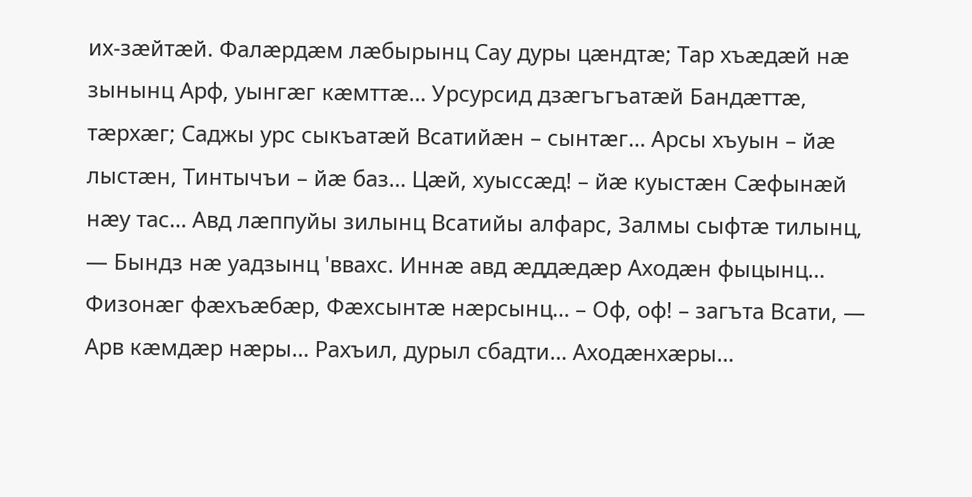их-зæйтæй. Фалæрдæм лæбырынц Сау дуры цæндтæ; Тар хъæдæй нæ зынынц Арф, уынгæг кæмттæ… Урсурсид дзæгъгъатæй Бандæттæ, тæрхæг; Саджы урс сыкъатæй Всатийæн – сынтæг… Арсы хъуын – йæ лыстæн, Тинтычъи – йæ баз… Цæй, хуыссæд! – йæ куыстæн Сæфынæй нæу тас… Авд лæппуйы зилынц Всатийы алфарс, Залмы сыфтæ тилынц, — Бындз нæ уадзынц 'ввахс. Иннæ авд æддæдæр Аходæн фыцынц… Физонæг фæхъæбæр, Фæхсынтæ нæрсынц… – Оф, оф! – загъта Всати, — Арв кæмдæр нæры… Рахъил, дурыл сбадти… Аходæнхæры…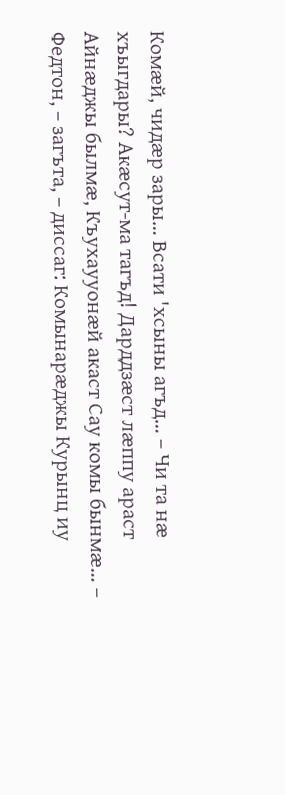Комæй, чидæр зары… Всати 'хсыны агъд… – Чи та нæ хъыгдары? Акæсут-ма тагъд! Дарддзæст лæппу араст Айнæджы былмæ, Къухаууонæй акаст Сау комы бынмæ… – Федтон, – загъта, – диссаг: Комынарæджы Курынц иу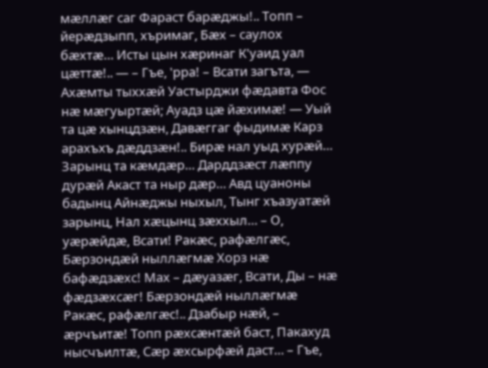мæллæг саг Фараст барæджы!.. Топп – йерæдзыпп, хъримаг, Бæх – саулох бæхтæ… Исты цын хæринаг К'уаид уал цæттæ!.. — – Гъе, 'рра! – Всати загъта, — Ахæмты тыххæй Уастырджи фæдавта Фос нæ мæгуыртæй; Ауадз цæ йæхимæ! — Уый та цæ хынцдзæн, Давæггаг фыдимæ Карз арахъхъ дæддзæн!.. Бирæ нал уыд хурæй… Зарынц та кæмдæр… Дарддзæст лæппу дурæй Акаст та ныр дæр… Авд цуаноны бадынц Айнæджы ныхыл, Тынг хъазуатæй зарынц, Нал хæцынц зæххыл… – О, уæрæйдæ, Всати! Ракæс, рафæлгæс, Бæрзондæй ныллæгмæ Хорз нæ бафæдзæхс! Мах – дæуазæг, Всати, Ды – нæ фæдзæхсæг! Бæрзондæй ныллæгмæ Ракæс, рафæлгæс!.. Дзабыр нæй, – æрчъитæ! Топп рæхсæнтæй баст, Пакахуд нысчъилтæ, Сæр æхсырфæй даст… – Гъе,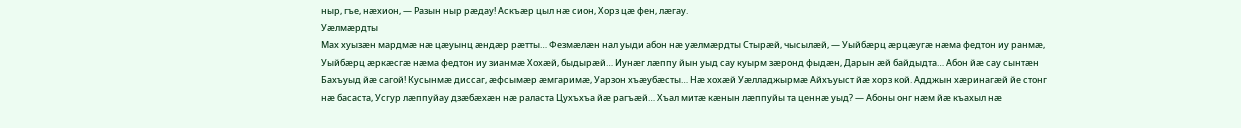ныр, гъе, нæхион, — Разын ныр рæдау! Аскъæр цыл нæ сион, Хорз цæ фен, лæгау.
Уæлмæрдты
Мах хуызæн мардмæ нæ цæуынц æндæр рæтты… Фезмæлæн нал уыди абон нæ уæлмæрдты Стырæй, чысылæй, — Уыйбæрц æрцæугæ нæма федтон иу ранмæ, Уыйбæрц æркæсгæ нæма федтон иу зианмæ Хохæй, быдырæй… Иунæг лæппу йын уыд сау куырм зæронд фыдæн, Дарын æй байдыдта… Абон йæ сау сынтæн Бахъуыд йæ сагой! Кусынмæ диссаг, æфсымæр æмгаримæ, Уарзон хъæубæсты… Нæ хохæй Уæлладжырмæ Айхъуыст йæ хорз кой. Адджын хæринагæй йе стонг нæ басаста, Усгур лæппуйау дзæбæхæн нæ раласта Цухъхъа йæ рагъæй… Хъал митæ кæнын лæппуйы та ценнæ уыд? — Абоны онг нæм йæ къахыл нæ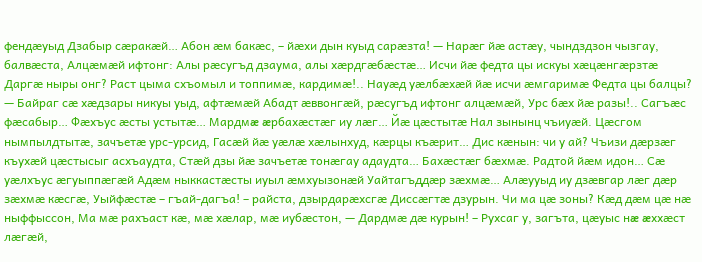фендæуыд Дзабыр сæракæй… Абон æм бакæс, – йæхи дын куыд сарæзта! — Нарæг йæ астæу, чындздзон чызгау, балвæста, Алцæмæй ифтонг: Алы рæсугъд дзаума, алы хæрдгæбæстæ… Исчи йæ федта цы искуы хæцæнгæрзтæ Даргæ ныры онг? Раст цыма схъомыл и топпимæ, кардимæ!.. Науæд уæлбæхæй йæ исчи æмгаримæ Федта цы балцы? — Байраг сæ хæдзары никуы уыд, афтæмæй Абадт æввонгæй, рæсугъд ифтонг алцæмæй, Урс бæх йæ разы!.. Сагъæс фæсабыр… Фæхъус æсты устытæ… Мардмæ æрбахæстæг иу лæг… Йæ цæстытæ Нал зынынц чъиуæй. Цæсгом нымпылдтытæ, зачъетæ урс-урсид, Гасæй йæ уæлæ хæлынхуд, кæрцы къæрит… Дис кæнын: чи у ай? Чъизи дæрзæг къухæй цæстысыг асхъаудта, Стæй дзы йæ зачъетæ тонæгау адаудта… Бахæстæг бæхмæ. Радтой йæм идон… Сæ уæлхъус æгуыппæгæй Адæм ныккастæсты иуыл æмхуызонæй Уайтагъддæр зæхмæ… Алæууыд иу дзæвгар лæг дæр зæхмæ кæсгæ, Уыйфæстæ – гъай-дагъа! – райста, дзырдарæхсгæ Диссæгтæ дзурын. Чи ма цæ зоны? Кæд дæм цæ нæ ныффыссон, Ма мæ рахъаст кæ, мæ хæлар, мæ иубæстон, — Дардмæ дæ курын! – Рухсаг у, загъта, цæуыс нæ æххæст лæгæй,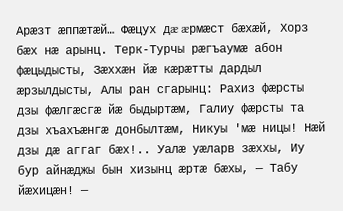Арæзт æппæтæй… Фæцух дæ æрмæст бæхæй, Хорз бæх нæ арынц. Терк-Турчы рæгъаумæ абон фæцыдысты, Зæххæн йæ кæрæтты дардыл æрзылдысты, Алы ран сгарынц: Рахиз фæрсты дзы фæлгæсгæ йæ быдыртæм, Галиу фæрсты та дзы хъахъæнгæ донбылтæм, Никуы 'мæ ницы! Нæй дзы дæ аггаг бæх!.. Уалæ уæларв зæххы, Иу бур айнæджы бын хизынц æртæ бæхы, — Табу йæхицæн! —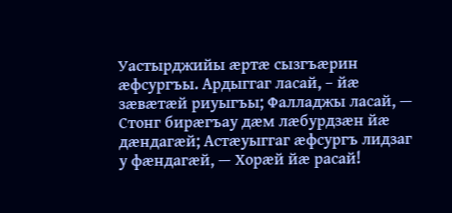Уастырджийы æртæ сызгъæрин æфсургъы. Ардыггаг ласай, – йæ зæвæтæй риуыгъы; Фалладжы ласай, — Стонг бирæгъау дæм лæбурдзæн йæ дæндагæй; Астæуыггаг æфсургъ лидзаг у фæндагæй, — Хорæй йæ расай!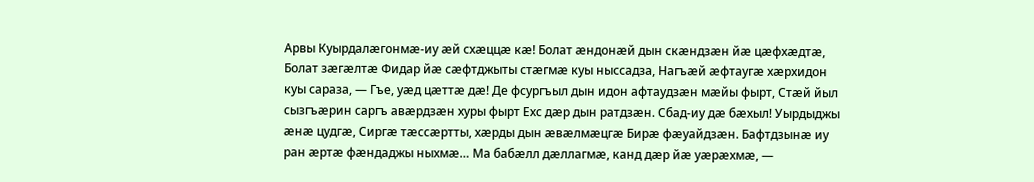Арвы Куырдалæгонмæ-иу æй схæццæ кæ! Болат æндонæй дын скæндзæн йæ цæфхæдтæ, Болат зæгæлтæ Фидар йæ сæфтджыты стæгмæ куы ныссадза, Нагъæй æфтаугæ хæрхидон куы сараза, — Гъе, уæд цæттæ дæ! Де фсургъыл дын идон афтаудзæн мæйы фырт, Стæй йыл сызгъæрин саргъ авæрдзæн хуры фырт Ехс дæр дын ратдзæн. Сбад-иу дæ бæхыл! Уырдыджы æнæ цудгæ, Сиргæ тæссæртты, хæрды дын æвæлмæцгæ Бирæ фæуайдзæн. Бафтдзынæ иу ран æртæ фæндаджы ныхмæ… Ма бабæлл дæллагмæ, канд дæр йæ уæрæхмæ, —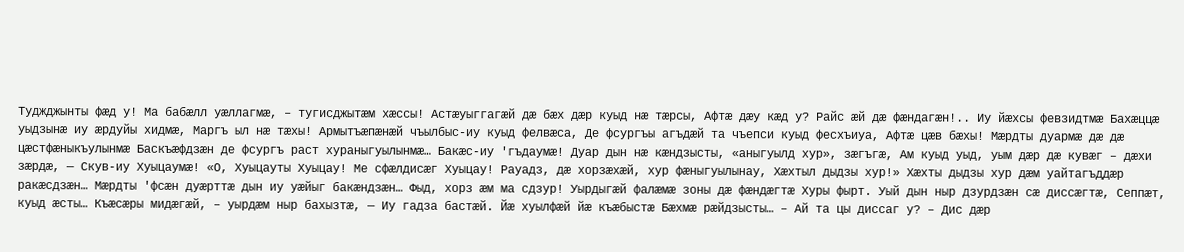Туджджынты фæд у! Ма бабæлл уæллагмæ, – тугисджытæм хæссы! Астæуыггагæй дæ бæх дæр куыд нæ тæрсы, Афтæ дæу кæд у? Райс æй дæ фæндагæн!.. Иу йæхсы февзидтмæ Бахæццæ уыдзынæ иу æрдуйы хидмæ, Маргъ ыл нæ тæхы! Армытъæпæнæй чъылбыс-иу куыд фелвæса, Де фсургъы агъдæй та чъепси куыд фесхъиуа, Афтæ цæв бæхы! Мæрдты дуармæ дæ дæ цæстфæныкъулынмæ Баскъæфдзæн де фсургъ раст хураныгуылынмæ… Бакæс-иу 'гъдаумæ! Дуар дын нæ кæндзысты, «аныгуылд хур», зæгъгæ, Ам куыд уыд, уым дæр дæ кувæг – дæхи зæрдæ, — Скув-иу Хуыцаумæ! «О, Хуыцауты Хуыцау! Ме сфæлдисæг Хуыцау! Рауадз, дæ хорзæхæй, хур фæныгуылынау, Хæхтыл дыдзы хур!» Хæхты дыдзы хур дæм уайтагъддæр ракæсдзæн… Мæрдты 'фсæн дуæрттæ дын иу уæйыг бакæндзæн… Фыд, хорз æм ма сдзур! Уырдыгæй фалæмæ зоны дæ фæндæгтæ Хуры фырт. Уый дын ныр дзурдзæн сæ диссæгтæ, Сеппæт, куыд æсты… Къæсæры мидæгæй, – уырдæм ныр бахызтæ, — Иу гадза бастæй. Йæ хуылфæй йæ къæбыстæ Бæхмæ рæйдзысты… – Ай та цы диссаг у? – Дис дæр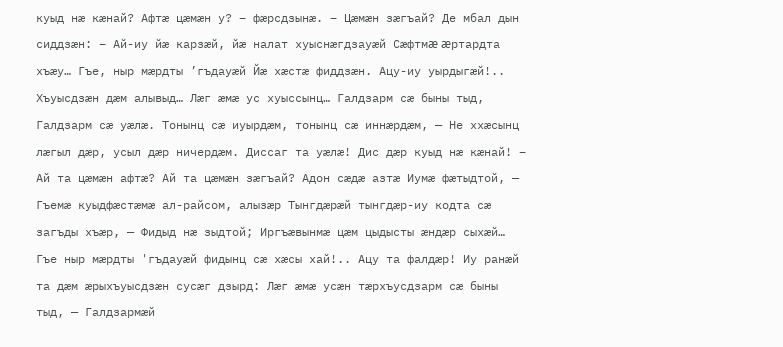куыд нæ кæнай? Афтæ цæмæн у? – фæрсдзынæ. – Цæмæн зæгъай? Де мбал дын сиддзæн: – Ай-иу йæ карзæй, йæ налат хуыснæгдзауæй Сæфтмæ æртардта хъæу… Гъе, ныр мæрдты ’гъдауæй Йæ хæстæ фиддзæн. Ацу-иу уырдыгæй!.. Хъуысдзæн дæм алывыд… Лæг æмæ ус хуыссынц… Галдзарм сæ быны тыд, Галдзарм сæ уæлæ. Тонынц сæ иуырдæм, тонынц сæ иннæрдæм, — Не ххæсынц лæгыл дæр, усыл дæр ничердæм. Диссаг та уæлæ! Дис дæр куыд нæ кæнай! – Ай та цæмæн афтæ? Ай та цæмæн зæгъай? Адон сæдæ азтæ Иумæ фæтыдтой, — Гъемæ куыдфæстæмæ ал-райсом, алызæр Тынгдæрæй тынгдæр-иу кодта сæ загъды хъæр, — Фидыд нæ зыдтой; Иргъæвынмæ цæм цыдысты æндæр сыхæй… Гъе ныр мæрдты 'гъдауæй фидынц сæ хæсы хай!.. Ацу та фалдæр! Иу ранæй та дæм æрыхъуысдзæн сусæг дзырд: Лæг æмæ усæн тæрхъусдзарм сæ быны тыд, — Галдзармæй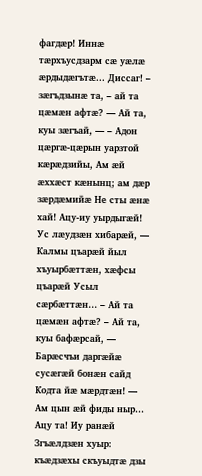фагдæр! Иннæ тæрхъусдзарм сæ уæлæ æрдыдæгътæ… Диссаг! – зæгъдзынæ та, – ай та цæмæн афтæ? — Ай та, куы зæгъай, — – Адон цæргæ-цæрын уарзтой кæрæдзийы, Ам æй æххæст кæнынц; ам дæр зæрдæмийæ Не сты æнæ хай! Ацу-иу уырдыгæй! Ус лæудзæн хибарæй, — Калмы цъарæй йыл хъуырбæттæн, хæфсы цъарæй Усыл сæрбæттæн… – Ай та цæмæн афтæ? – Ай та, куы бафæрсай, — Барæсчъи даргæйæ сусæгæй бонæн сайд Кодта йæ мæрдтæн! — Ам цын æй фиды ныр… Ацу та! Иу ранæй Згъæлдзæн хуыр: къæдзæхы скъуыдтæ дзы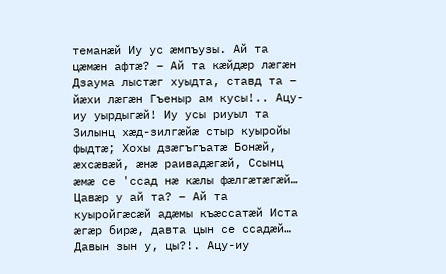теманæй Иу ус æмпъузы. Ай та цæмæн афтæ? – Ай та кæйдæр лæгæн Дзаума лыстæг хуыдта, ставд та – йæхи лæгæн Гъеныр ам кусы!.. Ацу-иу уырдыгæй! Иу усы риуыл та Зилынц хæд-зилгæйæ стыр куыройы фыдтæ; Хохы дзæгъгъатæ Бонæй, æхсæвæй, æнæ раивадæгæй, Ссынц æмæ се 'ссад нæ кæлы фæлгæтæгæй… Цавæр у ай та? – Ай та куыройгæсæй адæмы къæссатæй Иста æгæр бирæ, давта цын се ссадæй… Давын зын у, цы?!. Ацу-иу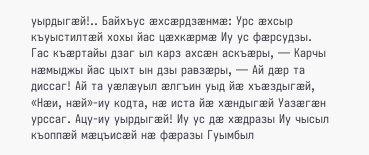уырдыгæй!.. Байхъус æхсæрдзæнмæ: Урс æхсыр къуыстилтæй хохы йас цæхкæрмæ Иу ус фæрсудзы. Гас къæртайы дзаг ыл карз ахсæн аскъæры, — Карчы нæмыджы йас цыхт ын дзы равзæры, — Ай дæр та диссаг! Ай та уæлæуыл æлгъин уыд йæ хъæздыгæй, «Нæи, нæй»-иу кодта, нæ иста йæ хæндыгæй Уазæгæн урссаг. Ацу-иу уырдыгæй! Иу ус дæ хæдразы Иу чысыл къоппæй мæцъисæй нæ фæразы Гуымбыл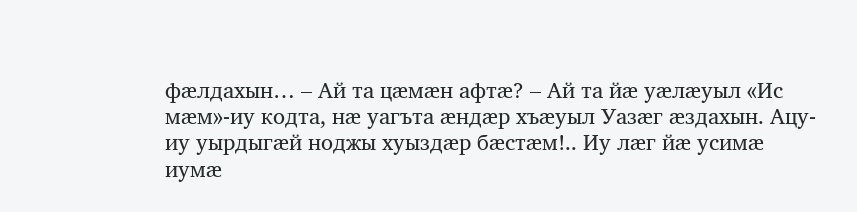фæлдахын… – Ай та цæмæн афтæ? – Ай та йæ уæлæуыл «Ис мæм»-иу кодта, нæ уагъта æндæр хъæуыл Уазæг æздахын. Ацу-иу уырдыгæй ноджы хуыздæр бæстæм!.. Иу лæг йæ усимæ иумæ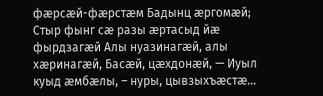фæрсæй-фæрстæм Бадынц æргомæй; Стыр фынг сæ разы æртасыд йæ фырдзагæй Алы нуазинагæй, алы хæринагæй, Басæй, цæхдонæй, — Иуыл куыд æмбæлы, – нуры, цывзыхъæстæ…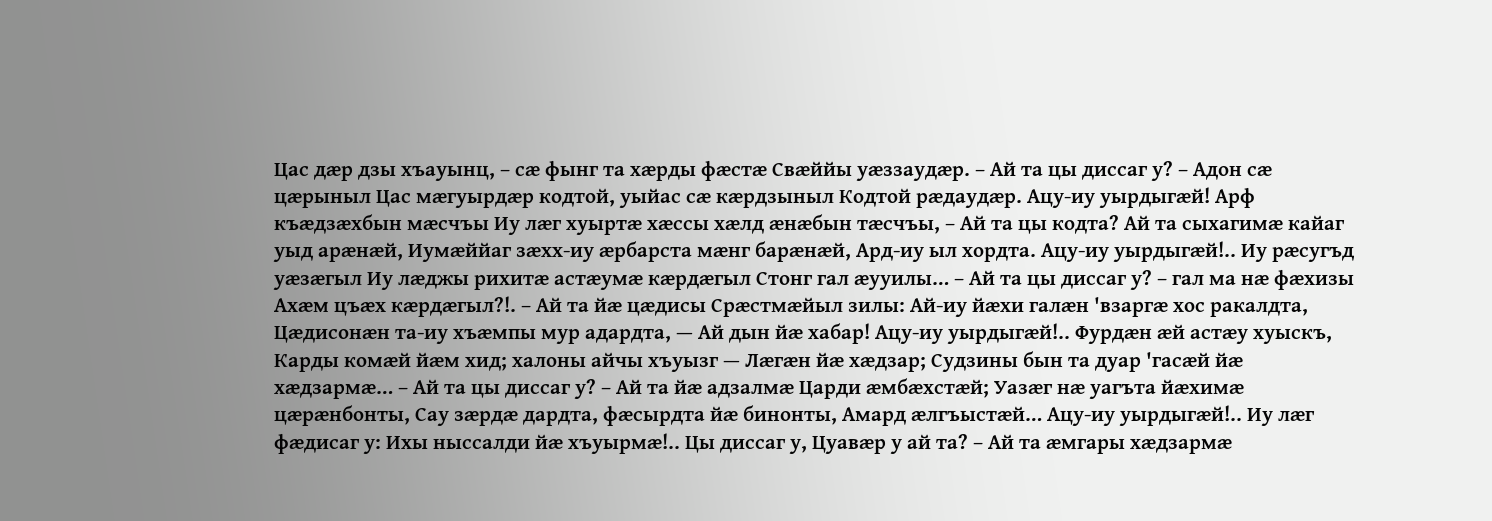Цас дæр дзы хъауынц, – сæ фынг та хæрды фæстæ Свæййы уæззаудæр. – Ай та цы диссаг у? – Адон сæ цæрыныл Цас мæгуырдæр кодтой, уыйас сæ кæрдзыныл Кодтой рæдаудæр. Ацу-иу уырдыгæй! Арф къæдзæхбын мæсчъы Иу лæг хуыртæ хæссы хæлд æнæбын тæсчъы, – Ай та цы кодта? Ай та сыхагимæ кайаг уыд арæнæй, Иумæййаг зæхх-иу æрбарста мæнг барæнæй, Ард-иу ыл хордта. Ацу-иу уырдыгæй!.. Иу рæсугъд уæзæгыл Иу лæджы рихитæ астæумæ кæрдæгыл Стонг гал æууилы… – Ай та цы диссаг у? – гал ма нæ фæхизы Ахæм цъæх кæрдæгыл?!. – Ай та йæ цæдисы Срæстмæйыл зилы: Ай-иу йæхи галæн 'взаргæ хос ракалдта, Цæдисонæн та-иу хъæмпы мур адардта, — Ай дын йæ хабар! Ацу-иу уырдыгæй!.. Фурдæн æй астæу хуыскъ, Карды комæй йæм хид; халоны айчы хъуызг — Лæгæн йæ хæдзар; Судзины бын та дуар 'гасæй йæ хæдзармæ… – Ай та цы диссаг у? – Ай та йæ адзалмæ Царди æмбæхстæй; Уазæг нæ уагъта йæхимæ цæрæнбонты, Сау зæрдæ дардта, фæсырдта йæ бинонты, Амард æлгъыстæй… Ацу-иу уырдыгæй!.. Иу лæг фæдисаг у: Ихы ныссалди йæ хъуырмæ!.. Цы диссаг у, Цуавæр у ай та? – Ай та æмгары хæдзармæ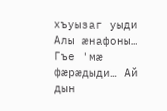хъуызаг уыди Алы æнафоны… Гъе 'мæ фæрæдыди… Ай дын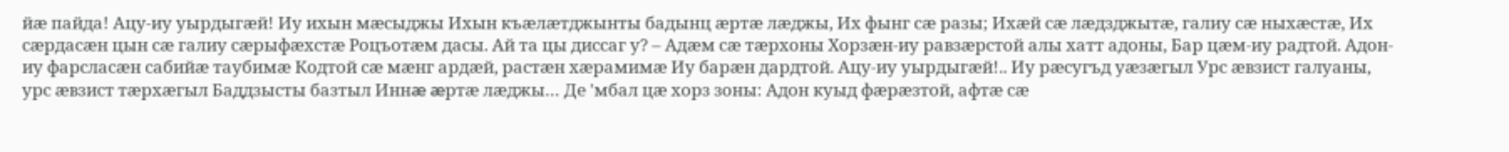йæ пайда! Ацу-иу уырдыгæй! Иу ихын мæсыджы Ихын къæлæтджынты бадынц æртæ лæджы, Их фынг сæ разы; Ихæй сæ лæдзджытæ, галиу сæ ныхæстæ, Их сæрдасæн цын сæ галиу сæрыфæхстæ Роцъотæм дасы. Ай та цы диссаг у? – Адæм сæ тæрхоны Хорзæн-иу равзæрстой алы хатт адоны, Бар цæм-иу радтой. Адон-иу фарсласæн сабийæ таубимæ Кодтой сæ мæнг ардæй, растæн хæрамимæ Иу барæн дардтой. Ацу-иу уырдыгæй!.. Иу рæсугъд уæзæгыл Урс æвзист галуаны, урс æвзист тæрхæгыл Баддзысты базтыл Иннæ æртæ лæджы… Де 'мбал цæ хорз зоны: Адон куыд фæрæзтой, афтæ сæ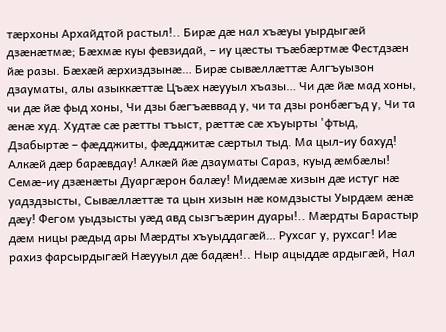тæрхоны Архайдтой растыл!.. Бирæ дæ нал хъæуы уырдыгæй дзæнæтмæ; Бæхмæ куы февзидай, – иу цæсты тъæбæртмæ Фестдзæн йæ разы. Бæхæй æрхиздзынæ… Бирæ сывæллæттæ Алгъуызон дзауматы, алы азыккæттæ Цъæх нæууыл хъазы… Чи дæ йæ мад хоны, чи дæ йæ фыд хоны, Чи дзы бæгъæввад у, чи та дзы ронбæгъд у, Чи та æнæ худ. Худтæ сæ рæтты тъыст, рæттæ сæ хъуырты 'фтыд, Дзабыртæ – фæдджиты, фæдджитæ сæртыл тыд. Ма цыл-иу бахуд! Алкæй дæр барæвдау! Алкæй йæ дзауматы Сараз, куыд æмбæлы! Семæ-иу дзæнæты Дуаргæрон балæу! Мидæмæ хизын дæ истуг нæ уадздзысты, Сывæллæттæ та цын хизын нæ комдзысты Уырдæм æнæ дæу! Фегом уыдзысты уæд авд сызгъæрин дуары!.. Мæрдты Барастыр дæм ницы рæдыд ары Мæрдты хъуыддагæй… Рухсаг у, рухсаг! Иæ рахиз фарсырдыгæй Нæууыл дæ бадæн!.. Ныр ацыддæ ардыгæй, Нал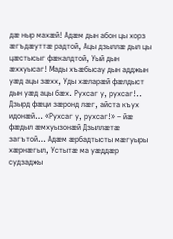дæ ныр махæй! Адæм дын абон цы хорз æгъдæуттæ радтой, Ацы дзыллæ дыл цы цæстысыг фæкалдтой, Уый дын æххуысаг! Мады хъæбысау дын адджын уæд ацы зæхх, Уды хæларæй фæлдыст дын уæд ацы бæх. Рухсаг у, рухсаг!.. Дзырд фæци зæронд лæг, айста къух идонæй… «Рухсаг у, рухсаг!» – йæ фæдыл æмхуызонæй Дзыллæтæ загътой… Адæм æрбадтысты мæгуыры хæрнæгыл, Устытæ ма уæддæр судзаджы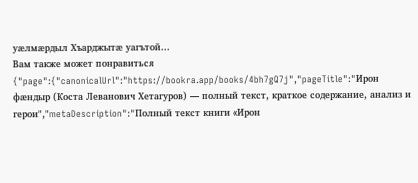уæлмæрдыл Хъарджытæ уагътой…
Вам также может понравиться
{"page":{"canonicalUrl":"https://bookra.app/books/4bh7gQ7j","pageTitle":"Ирон фæндыр (Коста Леванович Хетагуров) — полный текст, краткое содержание, анализ и герои","metaDescription":"Полный текст книги «Ирон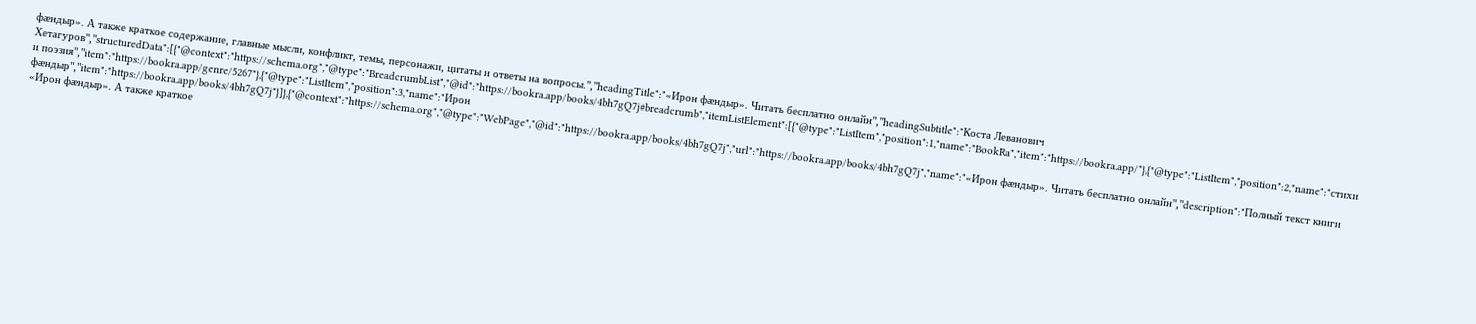фæндыр». А также краткое содержание, главные мысли, конфликт, темы, персонажи, цитаты и ответы на вопросы.","headingTitle":"«Ирон фæндыр». Читать бесплатно онлайн","headingSubtitle":"Коста Леванович Хетагуров","structuredData":[{"@context":"https://schema.org","@type":"BreadcrumbList","@id":"https://bookra.app/books/4bh7gQ7j#breadcrumb","itemListElement":[{"@type":"ListItem","position":1,"name":"BookRa","item":"https://bookra.app/"},{"@type":"ListItem","position":2,"name":"стихи и поэзия","item":"https://bookra.app/genre/5267"},{"@type":"ListItem","position":3,"name":"Ирон фæндыр","item":"https://bookra.app/books/4bh7gQ7j"}]},{"@context":"https://schema.org","@type":"WebPage","@id":"https://bookra.app/books/4bh7gQ7j","url":"https://bookra.app/books/4bh7gQ7j","name":"«Ирон фæндыр». Читать бесплатно онлайн","description":"Полный текст книги «Ирон фæндыр». А также краткое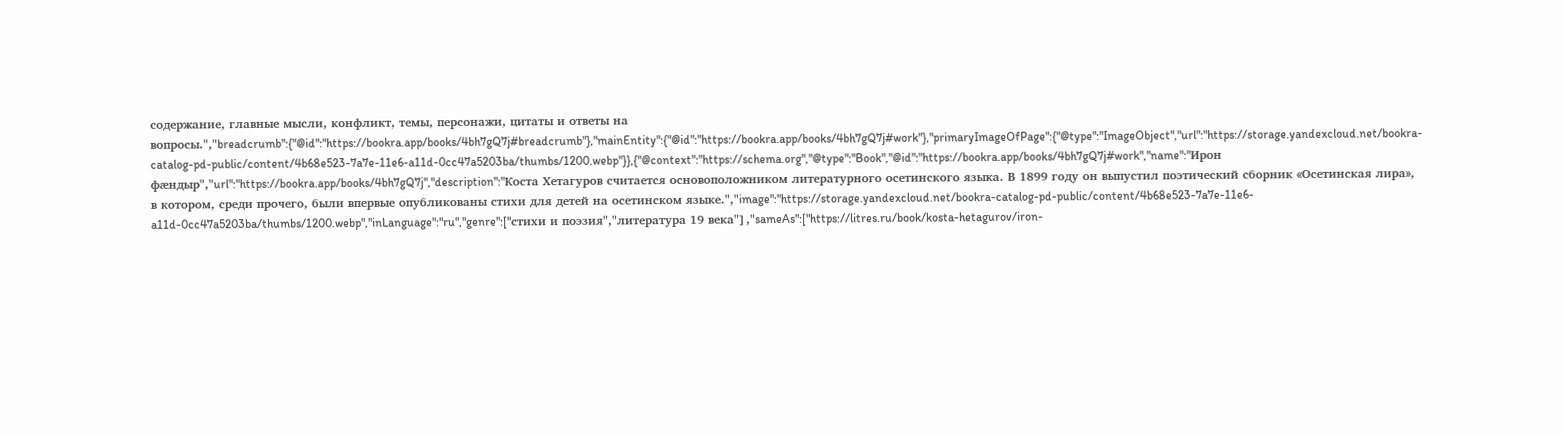содержание, главные мысли, конфликт, темы, персонажи, цитаты и ответы на вопросы.","breadcrumb":{"@id":"https://bookra.app/books/4bh7gQ7j#breadcrumb"},"mainEntity":{"@id":"https://bookra.app/books/4bh7gQ7j#work"},"primaryImageOfPage":{"@type":"ImageObject","url":"https://storage.yandexcloud.net/bookra-catalog-pd-public/content/4b68e523-7a7e-11e6-a11d-0cc47a5203ba/thumbs/1200.webp"}},{"@context":"https://schema.org","@type":"Book","@id":"https://bookra.app/books/4bh7gQ7j#work","name":"Ирон фæндыр","url":"https://bookra.app/books/4bh7gQ7j","description":"Коста Хетагуров считается основоположником литературного осетинского языка. В 1899 году он выпустил поэтический сборник «Осетинская лира», в котором, среди прочего, были впервые опубликованы стихи для детей на осетинском языке.","image":"https://storage.yandexcloud.net/bookra-catalog-pd-public/content/4b68e523-7a7e-11e6-a11d-0cc47a5203ba/thumbs/1200.webp","inLanguage":"ru","genre":["стихи и поэзия","литература 19 века"],"sameAs":["https://litres.ru/book/kosta-hetagurov/iron-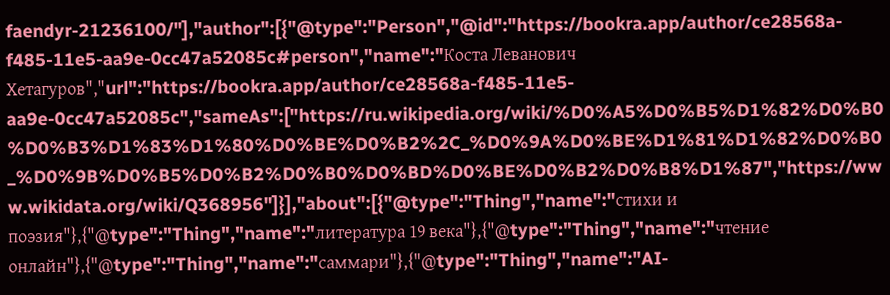faendyr-21236100/"],"author":[{"@type":"Person","@id":"https://bookra.app/author/ce28568a-f485-11e5-aa9e-0cc47a52085c#person","name":"Коста Леванович Хетагуров","url":"https://bookra.app/author/ce28568a-f485-11e5-aa9e-0cc47a52085c","sameAs":["https://ru.wikipedia.org/wiki/%D0%A5%D0%B5%D1%82%D0%B0%D0%B3%D1%83%D1%80%D0%BE%D0%B2%2C_%D0%9A%D0%BE%D1%81%D1%82%D0%B0_%D0%9B%D0%B5%D0%B2%D0%B0%D0%BD%D0%BE%D0%B2%D0%B8%D1%87","https://www.wikidata.org/wiki/Q368956"]}],"about":[{"@type":"Thing","name":"стихи и поэзия"},{"@type":"Thing","name":"литература 19 века"},{"@type":"Thing","name":"чтение онлайн"},{"@type":"Thing","name":"саммари"},{"@type":"Thing","name":"AI-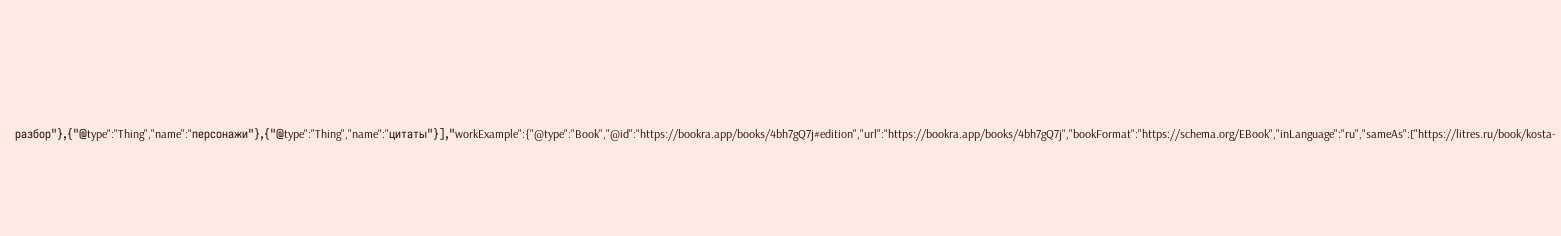разбор"},{"@type":"Thing","name":"персонажи"},{"@type":"Thing","name":"цитаты"}],"workExample":{"@type":"Book","@id":"https://bookra.app/books/4bh7gQ7j#edition","url":"https://bookra.app/books/4bh7gQ7j","bookFormat":"https://schema.org/EBook","inLanguage":"ru","sameAs":["https://litres.ru/book/kosta-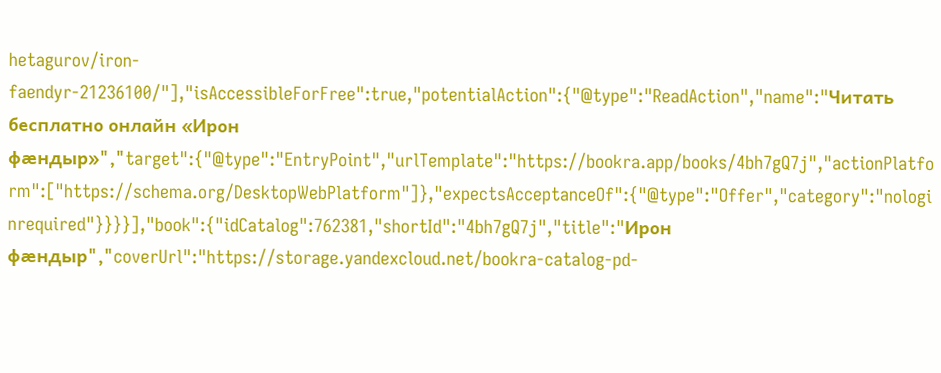hetagurov/iron-faendyr-21236100/"],"isAccessibleForFree":true,"potentialAction":{"@type":"ReadAction","name":"Читать бесплатно онлайн «Ирон фæндыр»","target":{"@type":"EntryPoint","urlTemplate":"https://bookra.app/books/4bh7gQ7j","actionPlatform":["https://schema.org/DesktopWebPlatform"]},"expectsAcceptanceOf":{"@type":"Offer","category":"nologinrequired"}}}}],"book":{"idCatalog":762381,"shortId":"4bh7gQ7j","title":"Ирон фæндыр","coverUrl":"https://storage.yandexcloud.net/bookra-catalog-pd-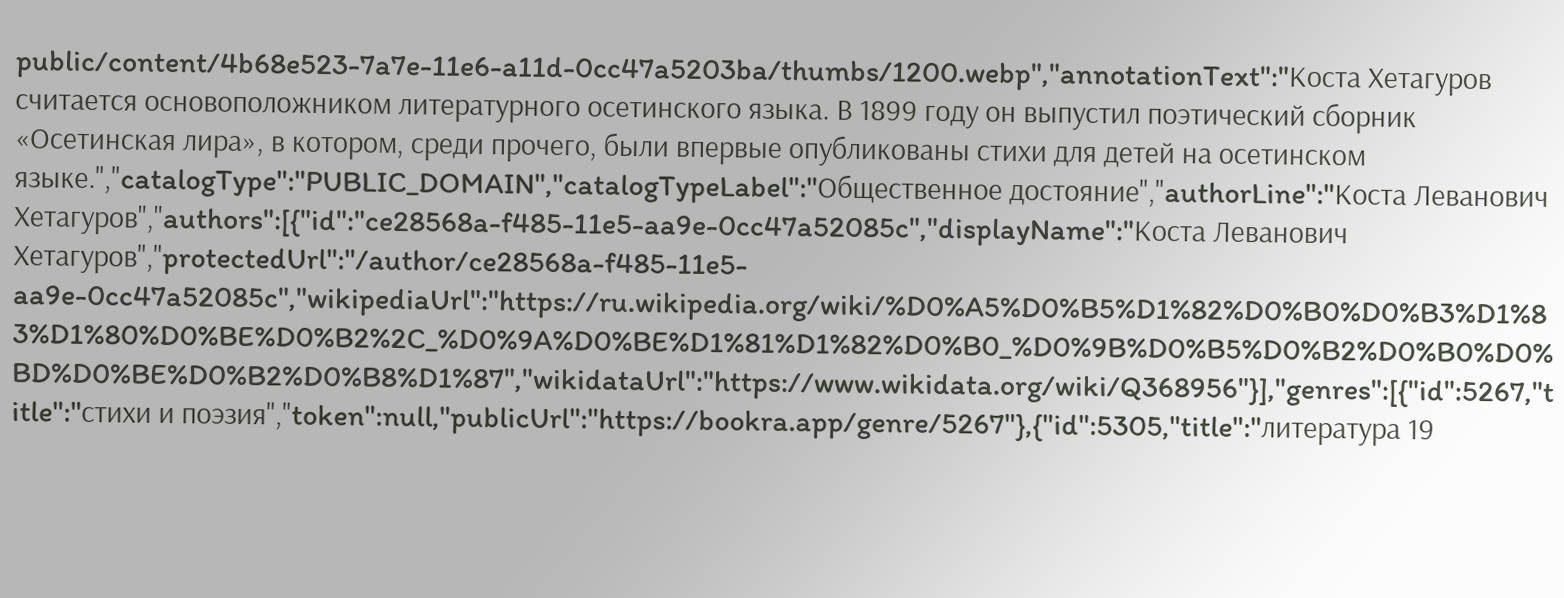public/content/4b68e523-7a7e-11e6-a11d-0cc47a5203ba/thumbs/1200.webp","annotationText":"Коста Хетагуров считается основоположником литературного осетинского языка. В 1899 году он выпустил поэтический сборник «Осетинская лира», в котором, среди прочего, были впервые опубликованы стихи для детей на осетинском языке.","catalogType":"PUBLIC_DOMAIN","catalogTypeLabel":"Общественное достояние","authorLine":"Коста Леванович Хетагуров","authors":[{"id":"ce28568a-f485-11e5-aa9e-0cc47a52085c","displayName":"Коста Леванович Хетагуров","protectedUrl":"/author/ce28568a-f485-11e5-aa9e-0cc47a52085c","wikipediaUrl":"https://ru.wikipedia.org/wiki/%D0%A5%D0%B5%D1%82%D0%B0%D0%B3%D1%83%D1%80%D0%BE%D0%B2%2C_%D0%9A%D0%BE%D1%81%D1%82%D0%B0_%D0%9B%D0%B5%D0%B2%D0%B0%D0%BD%D0%BE%D0%B2%D0%B8%D1%87","wikidataUrl":"https://www.wikidata.org/wiki/Q368956"}],"genres":[{"id":5267,"title":"стихи и поэзия","token":null,"publicUrl":"https://bookra.app/genre/5267"},{"id":5305,"title":"литература 19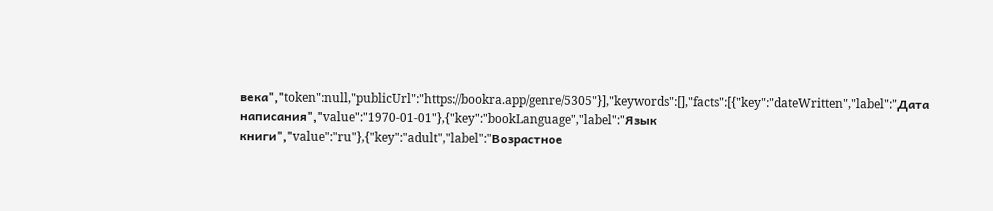века","token":null,"publicUrl":"https://bookra.app/genre/5305"}],"keywords":[],"facts":[{"key":"dateWritten","label":"Дата написания","value":"1970-01-01"},{"key":"bookLanguage","label":"Язык книги","value":"ru"},{"key":"adult","label":"Возрастное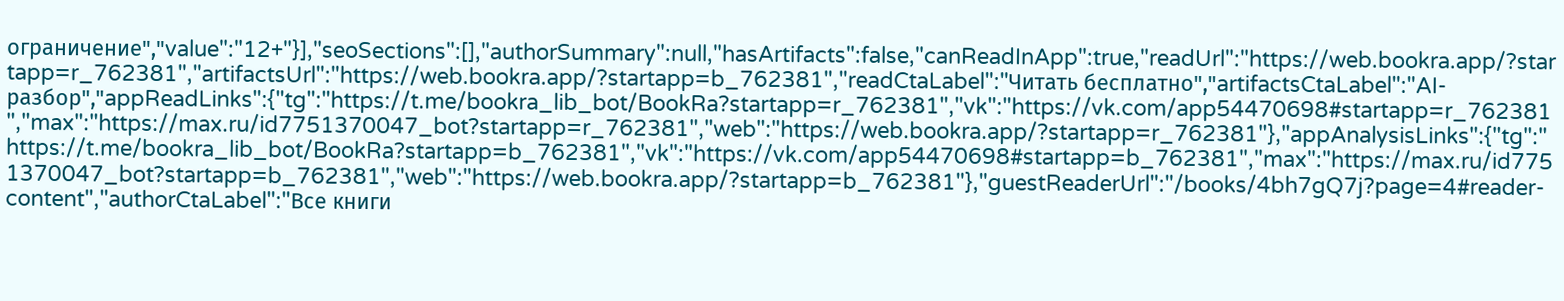ограничение","value":"12+"}],"seoSections":[],"authorSummary":null,"hasArtifacts":false,"canReadInApp":true,"readUrl":"https://web.bookra.app/?startapp=r_762381","artifactsUrl":"https://web.bookra.app/?startapp=b_762381","readCtaLabel":"Читать бесплатно","artifactsCtaLabel":"AI-разбор","appReadLinks":{"tg":"https://t.me/bookra_lib_bot/BookRa?startapp=r_762381","vk":"https://vk.com/app54470698#startapp=r_762381","max":"https://max.ru/id7751370047_bot?startapp=r_762381","web":"https://web.bookra.app/?startapp=r_762381"},"appAnalysisLinks":{"tg":"https://t.me/bookra_lib_bot/BookRa?startapp=b_762381","vk":"https://vk.com/app54470698#startapp=b_762381","max":"https://max.ru/id7751370047_bot?startapp=b_762381","web":"https://web.bookra.app/?startapp=b_762381"},"guestReaderUrl":"/books/4bh7gQ7j?page=4#reader-content","authorCtaLabel":"Все книги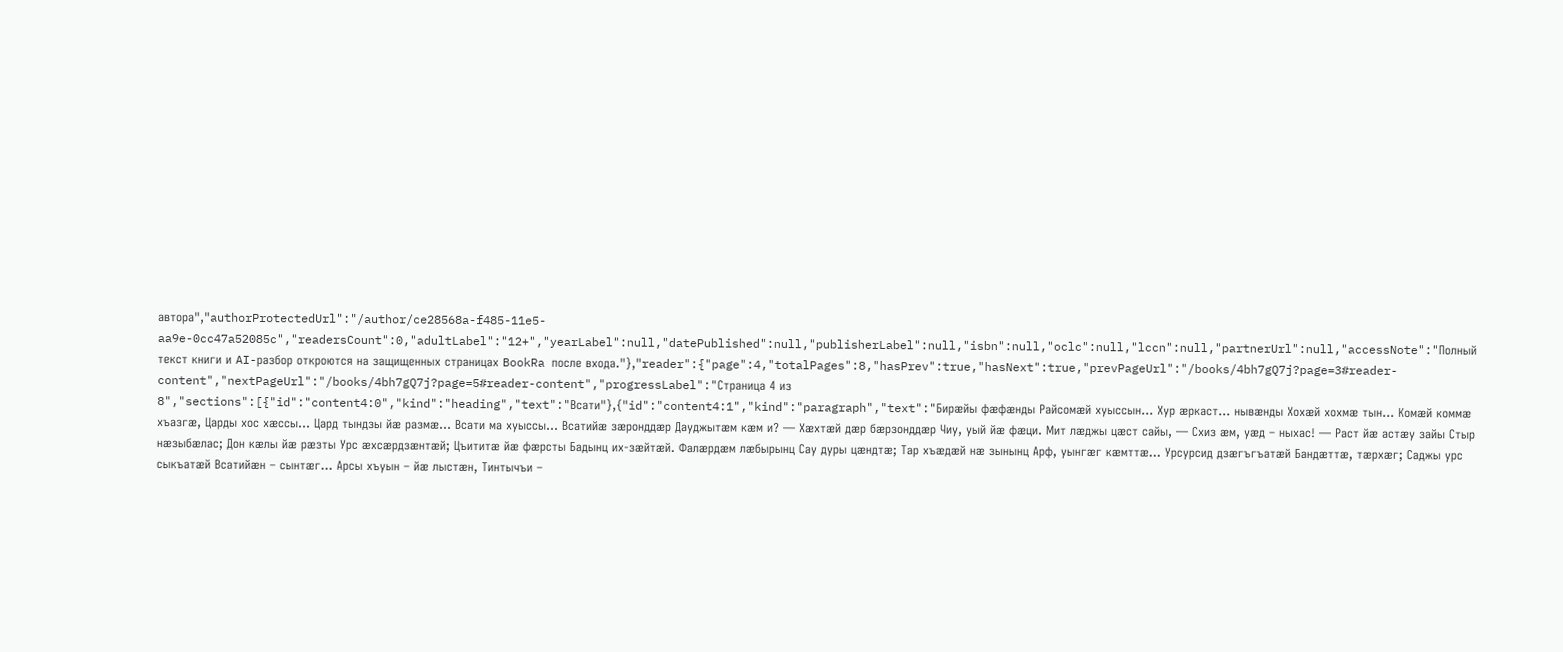автора","authorProtectedUrl":"/author/ce28568a-f485-11e5-aa9e-0cc47a52085c","readersCount":0,"adultLabel":"12+","yearLabel":null,"datePublished":null,"publisherLabel":null,"isbn":null,"oclc":null,"lccn":null,"partnerUrl":null,"accessNote":"Полный текст книги и AI-разбор откроются на защищенных страницах BookRa после входа."},"reader":{"page":4,"totalPages":8,"hasPrev":true,"hasNext":true,"prevPageUrl":"/books/4bh7gQ7j?page=3#reader-content","nextPageUrl":"/books/4bh7gQ7j?page=5#reader-content","progressLabel":"Страница 4 из 8","sections":[{"id":"content4:0","kind":"heading","text":"Всати"},{"id":"content4:1","kind":"paragraph","text":"Бирæйы фæфæнды Райсомæй хуыссын… Хур æркаст… нывæнды Хохæй хохмæ тын… Комæй коммæ хъазгæ, Царды хос хæссы… Цард тындзы йæ размæ… Всати ма хуыссы… Всатийæ зæронддæр Дауджытæм кæм и? — Хæхтæй дæр бæрзонддæр Чиу, уый йæ фæци. Мит лæджы цæст сайы, — Схиз æм, уæд – ныхас! — Раст йæ астæу зайы Стыр нæзыбæлас; Дон кæлы йæ рæзты Урс æхсæрдзæнтæй; Цъититæ йæ фæрсты Бадынц их-зæйтæй. Фалæрдæм лæбырынц Сау дуры цæндтæ; Тар хъæдæй нæ зынынц Арф, уынгæг кæмттæ… Урсурсид дзæгъгъатæй Бандæттæ, тæрхæг; Саджы урс сыкъатæй Всатийæн – сынтæг… Арсы хъуын – йæ лыстæн, Тинтычъи –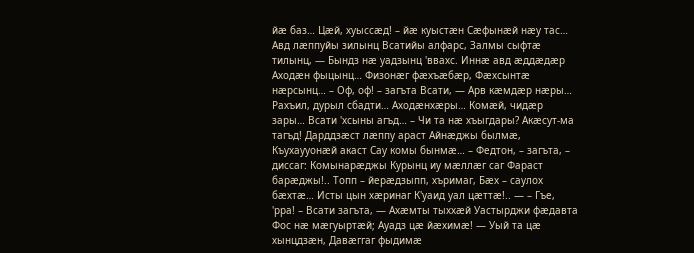йæ баз… Цæй, хуыссæд! – йæ куыстæн Сæфынæй нæу тас… Авд лæппуйы зилынц Всатийы алфарс, Залмы сыфтæ тилынц, — Бындз нæ уадзынц 'ввахс. Иннæ авд æддæдæр Аходæн фыцынц… Физонæг фæхъæбæр, Фæхсынтæ нæрсынц… – Оф, оф! – загъта Всати, — Арв кæмдæр нæры… Рахъил, дурыл сбадти… Аходæнхæры… Комæй, чидæр зары… Всати 'хсыны агъд… – Чи та нæ хъыгдары? Акæсут-ма тагъд! Дарддзæст лæппу араст Айнæджы былмæ, Къухаууонæй акаст Сау комы бынмæ… – Федтон, – загъта, – диссаг: Комынарæджы Курынц иу мæллæг саг Фараст барæджы!.. Топп – йерæдзыпп, хъримаг, Бæх – саулох бæхтæ… Исты цын хæринаг К'уаид уал цæттæ!.. — – Гъе, 'рра! – Всати загъта, — Ахæмты тыххæй Уастырджи фæдавта Фос нæ мæгуыртæй; Ауадз цæ йæхимæ! — Уый та цæ хынцдзæн, Давæггаг фыдимæ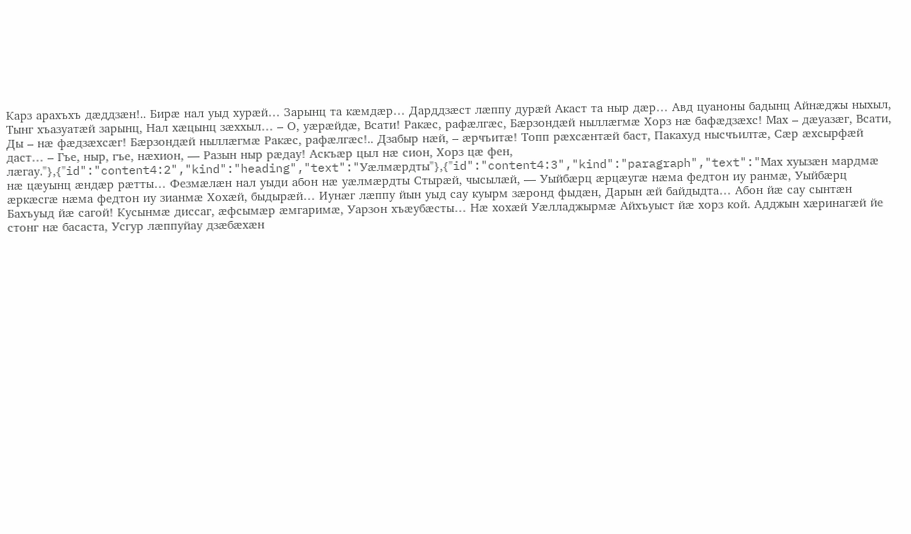Карз арахъхъ дæддзæн!.. Бирæ нал уыд хурæй… Зарынц та кæмдæр… Дарддзæст лæппу дурæй Акаст та ныр дæр… Авд цуаноны бадынц Айнæджы ныхыл, Тынг хъазуатæй зарынц, Нал хæцынц зæххыл… – О, уæрæйдæ, Всати! Ракæс, рафæлгæс, Бæрзондæй ныллæгмæ Хорз нæ бафæдзæхс! Мах – дæуазæг, Всати, Ды – нæ фæдзæхсæг! Бæрзондæй ныллæгмæ Ракæс, рафæлгæс!.. Дзабыр нæй, – æрчъитæ! Топп рæхсæнтæй баст, Пакахуд нысчъилтæ, Сæр æхсырфæй даст… – Гъе, ныр, гъе, нæхион, — Разын ныр рæдау! Аскъæр цыл нæ сион, Хорз цæ фен, лæгау."},{"id":"content4:2","kind":"heading","text":"Уæлмæрдты"},{"id":"content4:3","kind":"paragraph","text":"Мах хуызæн мардмæ нæ цæуынц æндæр рæтты… Фезмæлæн нал уыди абон нæ уæлмæрдты Стырæй, чысылæй, — Уыйбæрц æрцæугæ нæма федтон иу ранмæ, Уыйбæрц æркæсгæ нæма федтон иу зианмæ Хохæй, быдырæй… Иунæг лæппу йын уыд сау куырм зæронд фыдæн, Дарын æй байдыдта… Абон йæ сау сынтæн Бахъуыд йæ сагой! Кусынмæ диссаг, æфсымæр æмгаримæ, Уарзон хъæубæсты… Нæ хохæй Уæлладжырмæ Айхъуыст йæ хорз кой. Адджын хæринагæй йе стонг нæ басаста, Усгур лæппуйау дзæбæхæн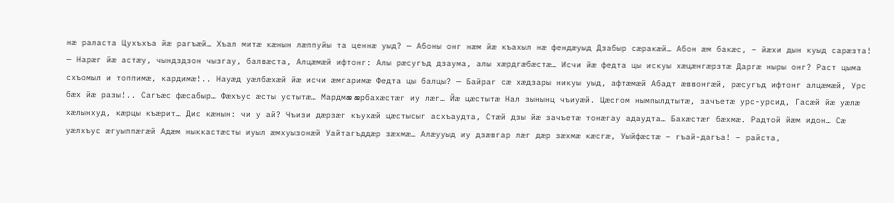нæ раласта Цухъхъа йæ рагъæй… Хъал митæ кæнын лæппуйы та ценнæ уыд? — Абоны онг нæм йæ къахыл нæ фендæуыд Дзабыр сæракæй… Абон æм бакæс, – йæхи дын куыд сарæзта! — Нарæг йæ астæу, чындздзон чызгау, балвæста, Алцæмæй ифтонг: Алы рæсугъд дзаума, алы хæрдгæбæстæ… Исчи йæ федта цы искуы хæцæнгæрзтæ Даргæ ныры онг? Раст цыма схъомыл и топпимæ, кардимæ!.. Науæд уæлбæхæй йæ исчи æмгаримæ Федта цы балцы? — Байраг сæ хæдзары никуы уыд, афтæмæй Абадт æввонгæй, рæсугъд ифтонг алцæмæй, Урс бæх йæ разы!.. Сагъæс фæсабыр… Фæхъус æсты устытæ… Мардмæ æрбахæстæг иу лæг… Йæ цæстытæ Нал зынынц чъиуæй. Цæсгом нымпылдтытæ, зачъетæ урс-урсид, Гасæй йæ уæлæ хæлынхуд, кæрцы къæрит… Дис кæнын: чи у ай? Чъизи дæрзæг къухæй цæстысыг асхъаудта, Стæй дзы йæ зачъетæ тонæгау адаудта… Бахæстæг бæхмæ. Радтой йæм идон… Сæ уæлхъус æгуыппæгæй Адæм ныккастæсты иуыл æмхуызонæй Уайтагъддæр зæхмæ… Алæууыд иу дзæвгар лæг дæр зæхмæ кæсгæ, Уыйфæстæ – гъай-дагъа! – райста,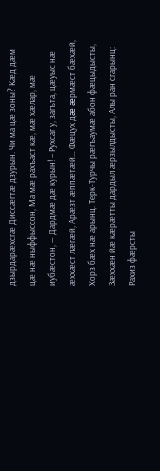дзырдарæхсгæ Диссæгтæ дзурын. Чи ма цæ зоны? Кæд дæм цæ нæ ныффыссон, Ма мæ рахъаст кæ, мæ хæлар, мæ иубæстон, — Дардмæ дæ курын! – Рухсаг у, загъта, цæуыс нæ æххæст лæгæй, Арæзт æппæтæй… Фæцух дæ æрмæст бæхæй, Хорз бæх нæ арынц. Терк-Турчы рæгъаумæ абон фæцыдысты, Зæххæн йæ кæрæтты дардыл æрзылдысты, Алы ран сгарынц: Рахиз фæрсты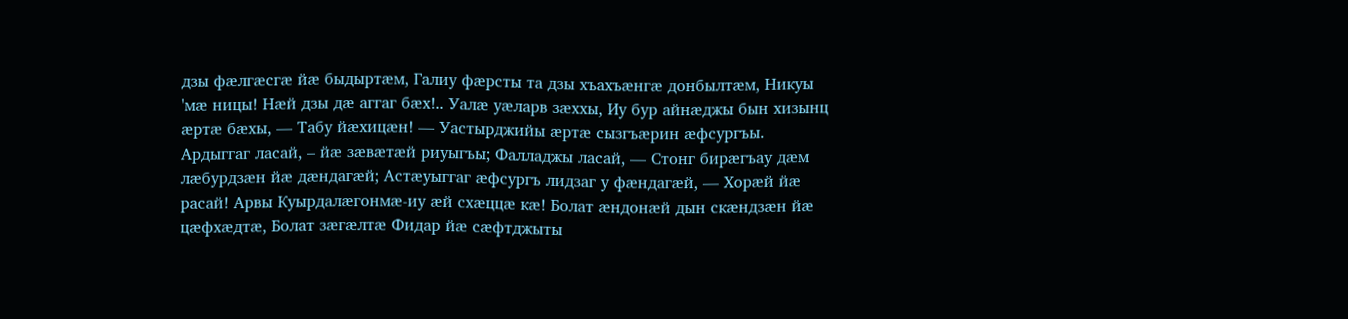дзы фæлгæсгæ йæ быдыртæм, Галиу фæрсты та дзы хъахъæнгæ донбылтæм, Никуы 'мæ ницы! Нæй дзы дæ аггаг бæх!.. Уалæ уæларв зæххы, Иу бур айнæджы бын хизынц æртæ бæхы, — Табу йæхицæн! — Уастырджийы æртæ сызгъæрин æфсургъы. Ардыггаг ласай, – йæ зæвæтæй риуыгъы; Фалладжы ласай, — Стонг бирæгъау дæм лæбурдзæн йæ дæндагæй; Астæуыггаг æфсургъ лидзаг у фæндагæй, — Хорæй йæ расай! Арвы Куырдалæгонмæ-иу æй схæццæ кæ! Болат æндонæй дын скæндзæн йæ цæфхæдтæ, Болат зæгæлтæ Фидар йæ сæфтджыты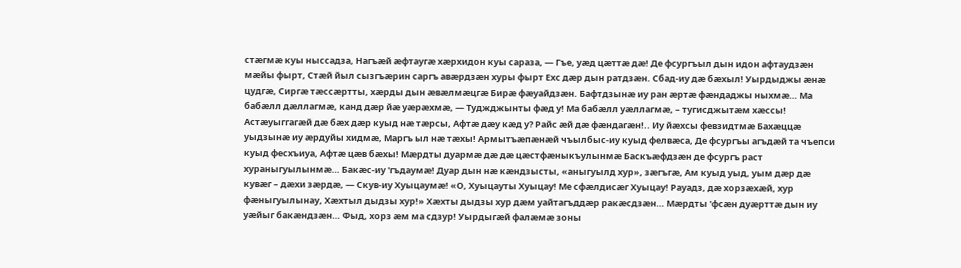стæгмæ куы ныссадза, Нагъæй æфтаугæ хæрхидон куы сараза, — Гъе, уæд цæттæ дæ! Де фсургъыл дын идон афтаудзæн мæйы фырт, Стæй йыл сызгъæрин саргъ авæрдзæн хуры фырт Ехс дæр дын ратдзæн. Сбад-иу дæ бæхыл! Уырдыджы æнæ цудгæ, Сиргæ тæссæртты, хæрды дын æвæлмæцгæ Бирæ фæуайдзæн. Бафтдзынæ иу ран æртæ фæндаджы ныхмæ… Ма бабæлл дæллагмæ, канд дæр йæ уæрæхмæ, — Туджджынты фæд у! Ма бабæлл уæллагмæ, – тугисджытæм хæссы! Астæуыггагæй дæ бæх дæр куыд нæ тæрсы, Афтæ дæу кæд у? Райс æй дæ фæндагæн!.. Иу йæхсы февзидтмæ Бахæццæ уыдзынæ иу æрдуйы хидмæ, Маргъ ыл нæ тæхы! Армытъæпæнæй чъылбыс-иу куыд фелвæса, Де фсургъы агъдæй та чъепси куыд фесхъиуа, Афтæ цæв бæхы! Мæрдты дуармæ дæ дæ цæстфæныкъулынмæ Баскъæфдзæн де фсургъ раст хураныгуылынмæ… Бакæс-иу 'гъдаумæ! Дуар дын нæ кæндзысты, «аныгуылд хур», зæгъгæ, Ам куыд уыд, уым дæр дæ кувæг – дæхи зæрдæ, — Скув-иу Хуыцаумæ! «О, Хуыцауты Хуыцау! Ме сфæлдисæг Хуыцау! Рауадз, дæ хорзæхæй, хур фæныгуылынау, Хæхтыл дыдзы хур!» Хæхты дыдзы хур дæм уайтагъддæр ракæсдзæн… Мæрдты 'фсæн дуæрттæ дын иу уæйыг бакæндзæн… Фыд, хорз æм ма сдзур! Уырдыгæй фалæмæ зоны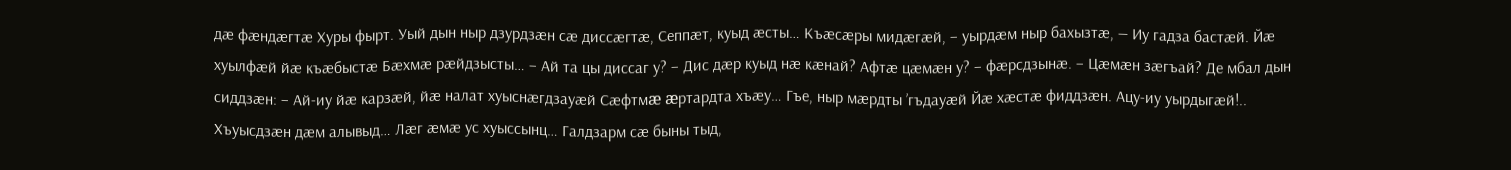дæ фæндæгтæ Хуры фырт. Уый дын ныр дзурдзæн сæ диссæгтæ, Сеппæт, куыд æсты… Къæсæры мидæгæй, – уырдæм ныр бахызтæ, — Иу гадза бастæй. Йæ хуылфæй йæ къæбыстæ Бæхмæ рæйдзысты… – Ай та цы диссаг у? – Дис дæр куыд нæ кæнай? Афтæ цæмæн у? – фæрсдзынæ. – Цæмæн зæгъай? Де мбал дын сиддзæн: – Ай-иу йæ карзæй, йæ налат хуыснæгдзауæй Сæфтмæ æртардта хъæу… Гъе, ныр мæрдты ’гъдауæй Йæ хæстæ фиддзæн. Ацу-иу уырдыгæй!.. Хъуысдзæн дæм алывыд… Лæг æмæ ус хуыссынц… Галдзарм сæ быны тыд,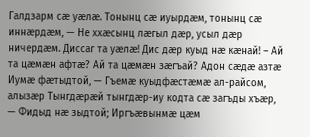Галдзарм сæ уæлæ. Тонынц сæ иуырдæм, тонынц сæ иннæрдæм, — Не ххæсынц лæгыл дæр, усыл дæр ничердæм. Диссаг та уæлæ! Дис дæр куыд нæ кæнай! – Ай та цæмæн афтæ? Ай та цæмæн зæгъай? Адон сæдæ азтæ Иумæ фæтыдтой, — Гъемæ куыдфæстæмæ ал-райсом, алызæр Тынгдæрæй тынгдæр-иу кодта сæ загъды хъæр, — Фидыд нæ зыдтой; Иргъæвынмæ цæм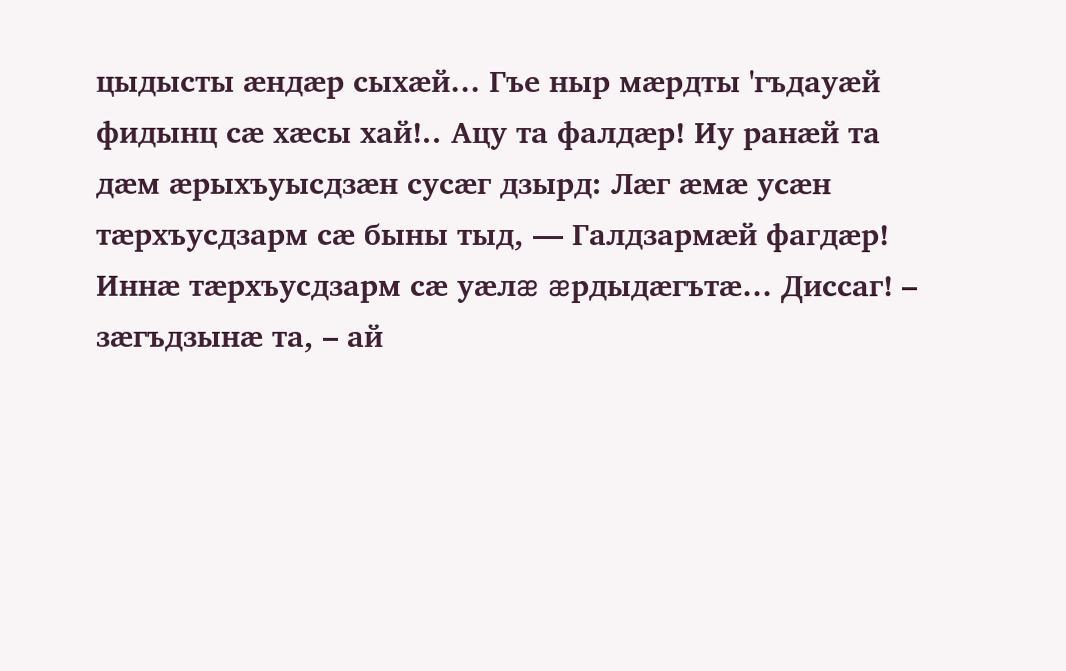цыдысты æндæр сыхæй… Гъе ныр мæрдты 'гъдауæй фидынц сæ хæсы хай!.. Ацу та фалдæр! Иу ранæй та дæм æрыхъуысдзæн сусæг дзырд: Лæг æмæ усæн тæрхъусдзарм сæ быны тыд, — Галдзармæй фагдæр! Иннæ тæрхъусдзарм сæ уæлæ æрдыдæгътæ… Диссаг! – зæгъдзынæ та, – ай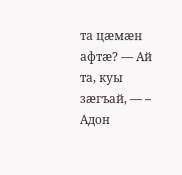та цæмæн афтæ? — Ай та, куы зæгъай, — – Адон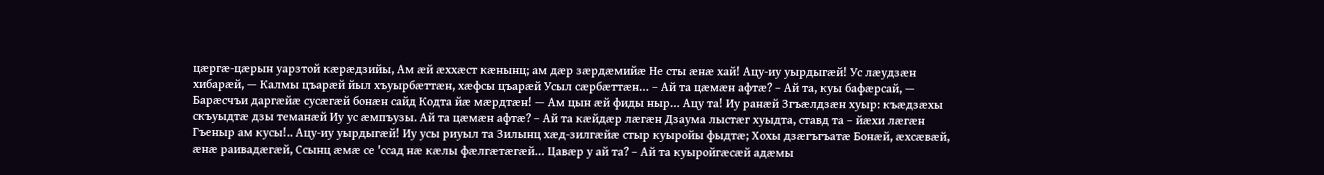цæргæ-цæрын уарзтой кæрæдзийы, Ам æй æххæст кæнынц; ам дæр зæрдæмийæ Не сты æнæ хай! Ацу-иу уырдыгæй! Ус лæудзæн хибарæй, — Калмы цъарæй йыл хъуырбæттæн, хæфсы цъарæй Усыл сæрбæттæн… – Ай та цæмæн афтæ? – Ай та, куы бафæрсай, — Барæсчъи даргæйæ сусæгæй бонæн сайд Кодта йæ мæрдтæн! — Ам цын æй фиды ныр… Ацу та! Иу ранæй Згъæлдзæн хуыр: къæдзæхы скъуыдтæ дзы теманæй Иу ус æмпъузы. Ай та цæмæн афтæ? – Ай та кæйдæр лæгæн Дзаума лыстæг хуыдта, ставд та – йæхи лæгæн Гъеныр ам кусы!.. Ацу-иу уырдыгæй! Иу усы риуыл та Зилынц хæд-зилгæйæ стыр куыройы фыдтæ; Хохы дзæгъгъатæ Бонæй, æхсæвæй, æнæ раивадæгæй, Ссынц æмæ се 'ссад нæ кæлы фæлгæтæгæй… Цавæр у ай та? – Ай та куыройгæсæй адæмы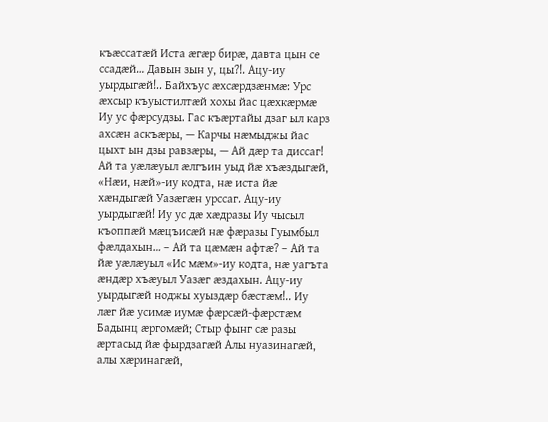къæссатæй Иста æгæр бирæ, давта цын се ссадæй… Давын зын у, цы?!. Ацу-иу уырдыгæй!.. Байхъус æхсæрдзæнмæ: Урс æхсыр къуыстилтæй хохы йас цæхкæрмæ Иу ус фæрсудзы. Гас къæртайы дзаг ыл карз ахсæн аскъæры, — Карчы нæмыджы йас цыхт ын дзы равзæры, — Ай дæр та диссаг! Ай та уæлæуыл æлгъин уыд йæ хъæздыгæй, «Нæи, нæй»-иу кодта, нæ иста йæ хæндыгæй Уазæгæн урссаг. Ацу-иу уырдыгæй! Иу ус дæ хæдразы Иу чысыл къоппæй мæцъисæй нæ фæразы Гуымбыл фæлдахын… – Ай та цæмæн афтæ? – Ай та йæ уæлæуыл «Ис мæм»-иу кодта, нæ уагъта æндæр хъæуыл Уазæг æздахын. Ацу-иу уырдыгæй ноджы хуыздæр бæстæм!.. Иу лæг йæ усимæ иумæ фæрсæй-фæрстæм Бадынц æргомæй; Стыр фынг сæ разы æртасыд йæ фырдзагæй Алы нуазинагæй, алы хæринагæй,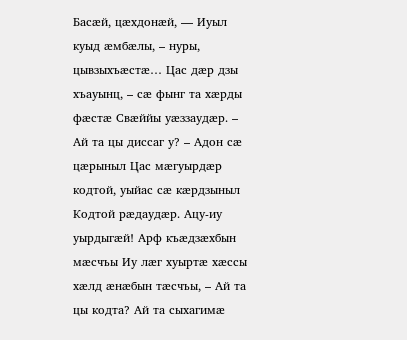Басæй, цæхдонæй, — Иуыл куыд æмбæлы, – нуры, цывзыхъæстæ… Цас дæр дзы хъауынц, – сæ фынг та хæрды фæстæ Свæййы уæззаудæр. – Ай та цы диссаг у? – Адон сæ цæрыныл Цас мæгуырдæр кодтой, уыйас сæ кæрдзыныл Кодтой рæдаудæр. Ацу-иу уырдыгæй! Арф къæдзæхбын мæсчъы Иу лæг хуыртæ хæссы хæлд æнæбын тæсчъы, – Ай та цы кодта? Ай та сыхагимæ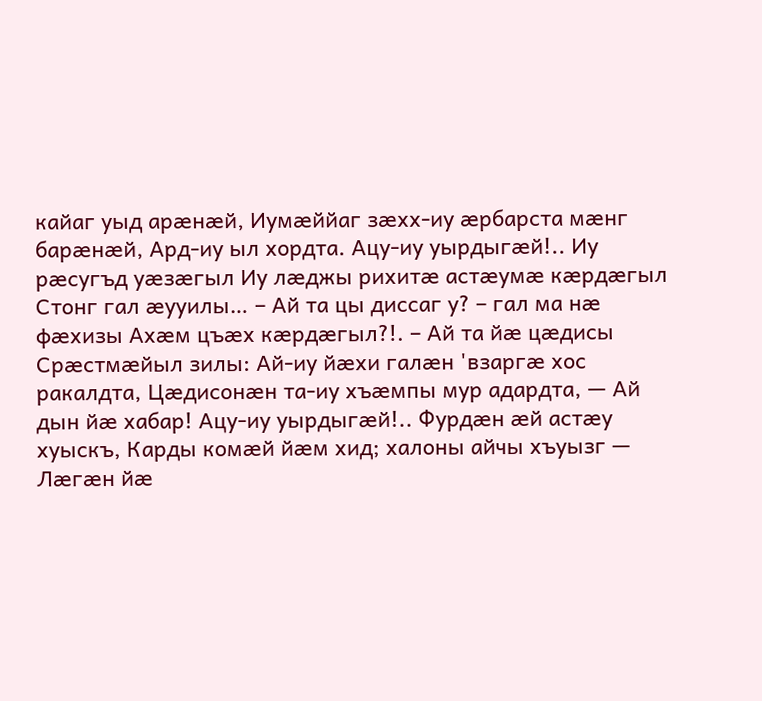кайаг уыд арæнæй, Иумæййаг зæхх-иу æрбарста мæнг барæнæй, Ард-иу ыл хордта. Ацу-иу уырдыгæй!.. Иу рæсугъд уæзæгыл Иу лæджы рихитæ астæумæ кæрдæгыл Стонг гал æууилы… – Ай та цы диссаг у? – гал ма нæ фæхизы Ахæм цъæх кæрдæгыл?!. – Ай та йæ цæдисы Срæстмæйыл зилы: Ай-иу йæхи галæн 'взаргæ хос ракалдта, Цæдисонæн та-иу хъæмпы мур адардта, — Ай дын йæ хабар! Ацу-иу уырдыгæй!.. Фурдæн æй астæу хуыскъ, Карды комæй йæм хид; халоны айчы хъуызг — Лæгæн йæ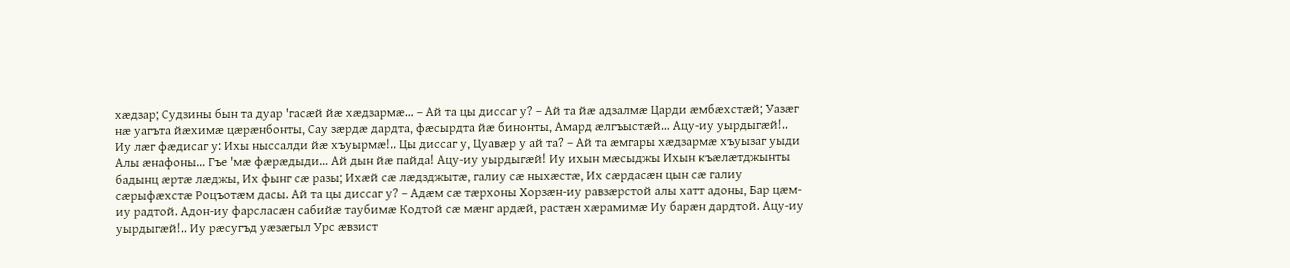хæдзар; Судзины бын та дуар 'гасæй йæ хæдзармæ… – Ай та цы диссаг у? – Ай та йæ адзалмæ Царди æмбæхстæй; Уазæг нæ уагъта йæхимæ цæрæнбонты, Сау зæрдæ дардта, фæсырдта йæ бинонты, Амард æлгъыстæй… Ацу-иу уырдыгæй!.. Иу лæг фæдисаг у: Ихы ныссалди йæ хъуырмæ!.. Цы диссаг у, Цуавæр у ай та? – Ай та æмгары хæдзармæ хъуызаг уыди Алы æнафоны… Гъе 'мæ фæрæдыди… Ай дын йæ пайда! Ацу-иу уырдыгæй! Иу ихын мæсыджы Ихын къæлæтджынты бадынц æртæ лæджы, Их фынг сæ разы; Ихæй сæ лæдзджытæ, галиу сæ ныхæстæ, Их сæрдасæн цын сæ галиу сæрыфæхстæ Роцъотæм дасы. Ай та цы диссаг у? – Адæм сæ тæрхоны Хорзæн-иу равзæрстой алы хатт адоны, Бар цæм-иу радтой. Адон-иу фарсласæн сабийæ таубимæ Кодтой сæ мæнг ардæй, растæн хæрамимæ Иу барæн дардтой. Ацу-иу уырдыгæй!.. Иу рæсугъд уæзæгыл Урс æвзист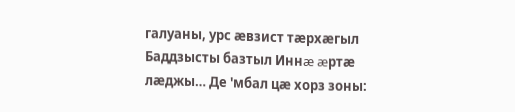галуаны, урс æвзист тæрхæгыл Баддзысты базтыл Иннæ æртæ лæджы… Де 'мбал цæ хорз зоны: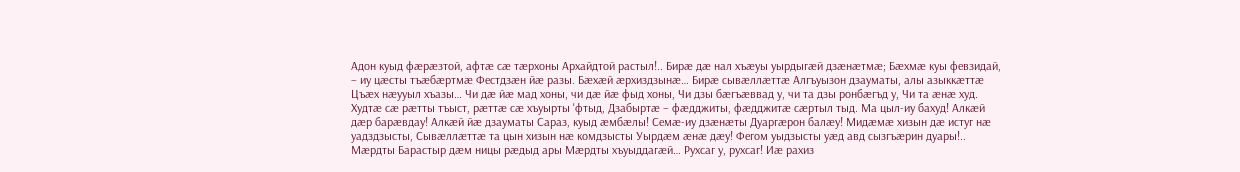Адон куыд фæрæзтой, афтæ сæ тæрхоны Архайдтой растыл!.. Бирæ дæ нал хъæуы уырдыгæй дзæнæтмæ; Бæхмæ куы февзидай, – иу цæсты тъæбæртмæ Фестдзæн йæ разы. Бæхæй æрхиздзынæ… Бирæ сывæллæттæ Алгъуызон дзауматы, алы азыккæттæ Цъæх нæууыл хъазы… Чи дæ йæ мад хоны, чи дæ йæ фыд хоны, Чи дзы бæгъæввад у, чи та дзы ронбæгъд у, Чи та æнæ худ. Худтæ сæ рæтты тъыст, рæттæ сæ хъуырты 'фтыд, Дзабыртæ – фæдджиты, фæдджитæ сæртыл тыд. Ма цыл-иу бахуд! Алкæй дæр барæвдау! Алкæй йæ дзауматы Сараз, куыд æмбæлы! Семæ-иу дзæнæты Дуаргæрон балæу! Мидæмæ хизын дæ истуг нæ уадздзысты, Сывæллæттæ та цын хизын нæ комдзысты Уырдæм æнæ дæу! Фегом уыдзысты уæд авд сызгъæрин дуары!.. Мæрдты Барастыр дæм ницы рæдыд ары Мæрдты хъуыддагæй… Рухсаг у, рухсаг! Иæ рахиз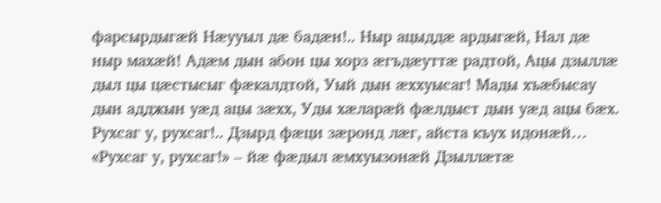фарсырдыгæй Нæууыл дæ бадæн!.. Ныр ацыддæ ардыгæй, Нал дæ ныр махæй! Адæм дын абон цы хорз æгъдæуттæ радтой, Ацы дзыллæ дыл цы цæстысыг фæкалдтой, Уый дын æххуысаг! Мады хъæбысау дын адджын уæд ацы зæхх, Уды хæларæй фæлдыст дын уæд ацы бæх. Рухсаг у, рухсаг!.. Дзырд фæци зæронд лæг, айста къух идонæй… «Рухсаг у, рухсаг!» – йæ фæдыл æмхуызонæй Дзыллæтæ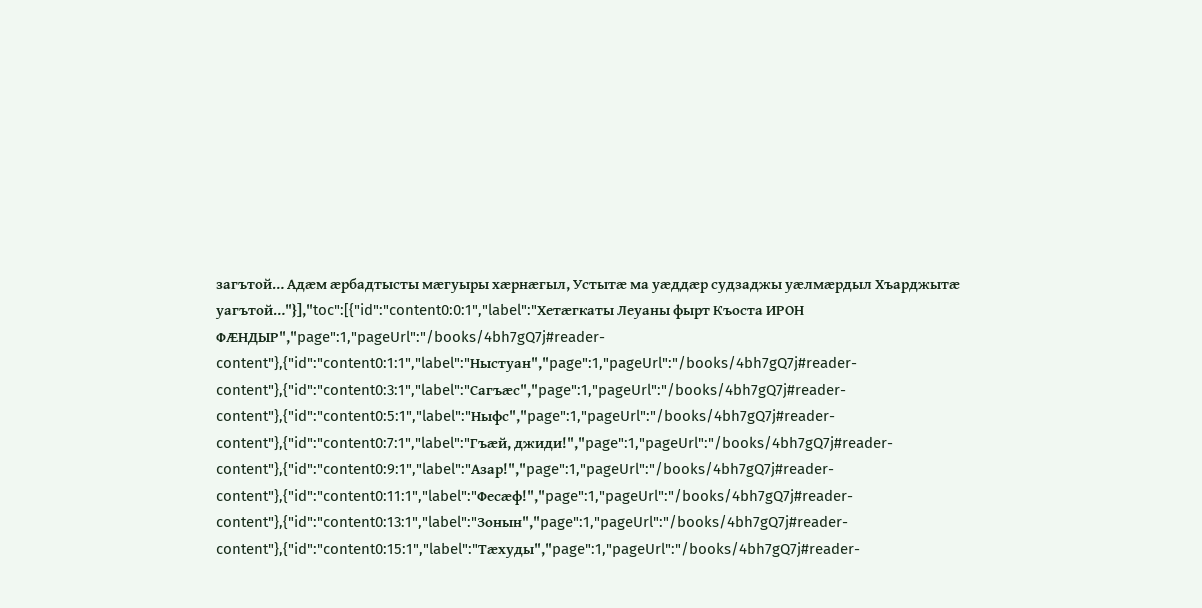загътой… Адæм æрбадтысты мæгуыры хæрнæгыл, Устытæ ма уæддæр судзаджы уæлмæрдыл Хъарджытæ уагътой…"}],"toc":[{"id":"content0:0:1","label":"Хетæгкаты Леуаны фырт Къоста ИРОН ФÆНДЫР","page":1,"pageUrl":"/books/4bh7gQ7j#reader-content"},{"id":"content0:1:1","label":"Ныстуан","page":1,"pageUrl":"/books/4bh7gQ7j#reader-content"},{"id":"content0:3:1","label":"Сагъæс","page":1,"pageUrl":"/books/4bh7gQ7j#reader-content"},{"id":"content0:5:1","label":"Ныфс","page":1,"pageUrl":"/books/4bh7gQ7j#reader-content"},{"id":"content0:7:1","label":"Гъæй, джиди!","page":1,"pageUrl":"/books/4bh7gQ7j#reader-content"},{"id":"content0:9:1","label":"Азар!","page":1,"pageUrl":"/books/4bh7gQ7j#reader-content"},{"id":"content0:11:1","label":"Фесæф!","page":1,"pageUrl":"/books/4bh7gQ7j#reader-content"},{"id":"content0:13:1","label":"Зонын","page":1,"pageUrl":"/books/4bh7gQ7j#reader-content"},{"id":"content0:15:1","label":"Тæхуды","page":1,"pageUrl":"/books/4bh7gQ7j#reader-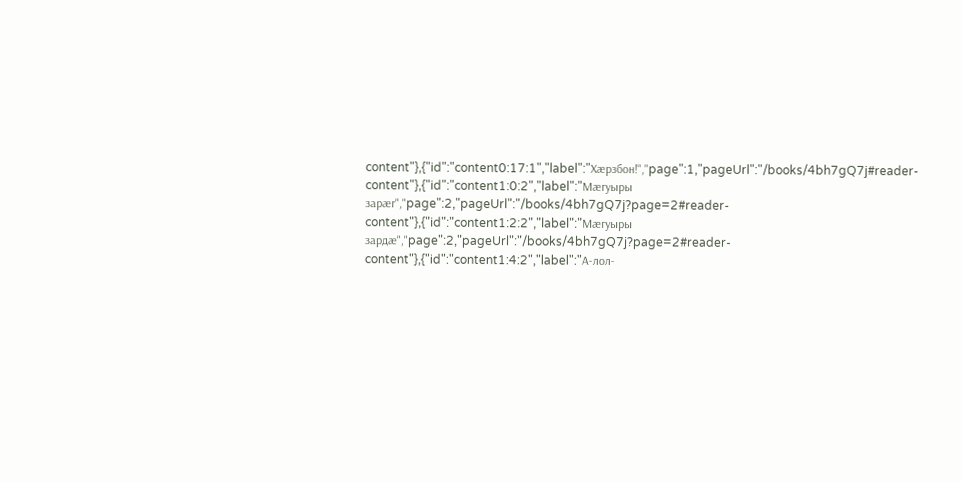content"},{"id":"content0:17:1","label":"Хæрзбон!","page":1,"pageUrl":"/books/4bh7gQ7j#reader-content"},{"id":"content1:0:2","label":"Мæгуыры зарæг","page":2,"pageUrl":"/books/4bh7gQ7j?page=2#reader-content"},{"id":"content1:2:2","label":"Мæгуыры зардæ","page":2,"pageUrl":"/books/4bh7gQ7j?page=2#reader-content"},{"id":"content1:4:2","label":"А-лол-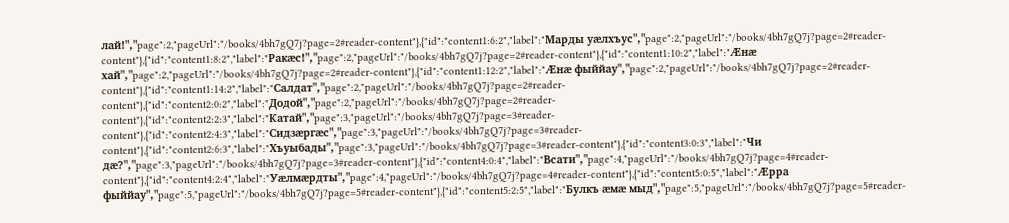лай!","page":2,"pageUrl":"/books/4bh7gQ7j?page=2#reader-content"},{"id":"content1:6:2","label":"Марды уæлхъус","page":2,"pageUrl":"/books/4bh7gQ7j?page=2#reader-content"},{"id":"content1:8:2","label":"Ракæс!","page":2,"pageUrl":"/books/4bh7gQ7j?page=2#reader-content"},{"id":"content1:10:2","label":"Æнæ хай","page":2,"pageUrl":"/books/4bh7gQ7j?page=2#reader-content"},{"id":"content1:12:2","label":"Æнæ фыййау","page":2,"pageUrl":"/books/4bh7gQ7j?page=2#reader-content"},{"id":"content1:14:2","label":"Салдат","page":2,"pageUrl":"/books/4bh7gQ7j?page=2#reader-content"},{"id":"content2:0:2","label":"Додой","page":2,"pageUrl":"/books/4bh7gQ7j?page=2#reader-content"},{"id":"content2:2:3","label":"Катай","page":3,"pageUrl":"/books/4bh7gQ7j?page=3#reader-content"},{"id":"content2:4:3","label":"Сидзæргæс","page":3,"pageUrl":"/books/4bh7gQ7j?page=3#reader-content"},{"id":"content2:6:3","label":"Хъуыбады","page":3,"pageUrl":"/books/4bh7gQ7j?page=3#reader-content"},{"id":"content3:0:3","label":"Чи дæ?","page":3,"pageUrl":"/books/4bh7gQ7j?page=3#reader-content"},{"id":"content4:0:4","label":"Всати","page":4,"pageUrl":"/books/4bh7gQ7j?page=4#reader-content"},{"id":"content4:2:4","label":"Уæлмæрдты","page":4,"pageUrl":"/books/4bh7gQ7j?page=4#reader-content"},{"id":"content5:0:5","label":"Æрра фыййау","page":5,"pageUrl":"/books/4bh7gQ7j?page=5#reader-content"},{"id":"content5:2:5","label":"Булкъ æмæ мыд","page":5,"pageUrl":"/books/4bh7gQ7j?page=5#reader-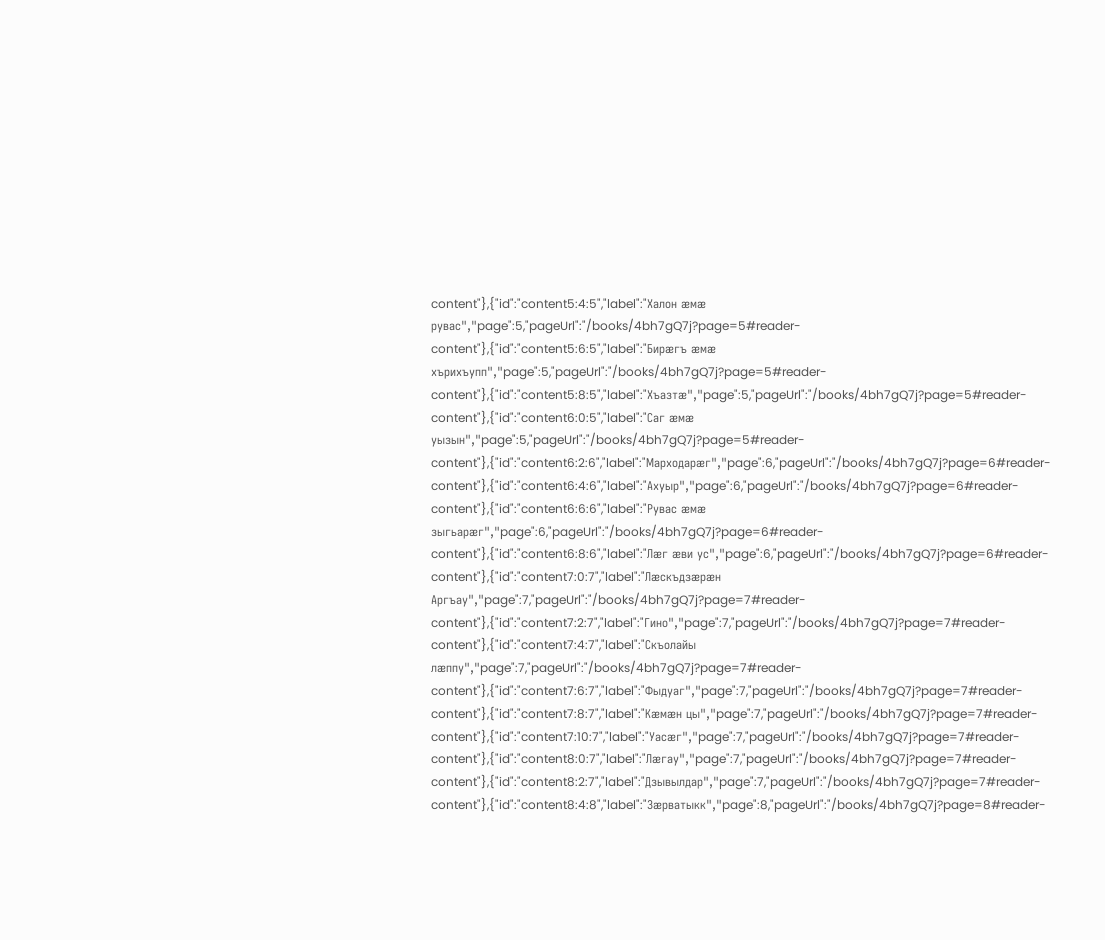content"},{"id":"content5:4:5","label":"Халон æмæ рувас","page":5,"pageUrl":"/books/4bh7gQ7j?page=5#reader-content"},{"id":"content5:6:5","label":"Бирæгъ æмæ хърихъупп","page":5,"pageUrl":"/books/4bh7gQ7j?page=5#reader-content"},{"id":"content5:8:5","label":"Хъазтæ","page":5,"pageUrl":"/books/4bh7gQ7j?page=5#reader-content"},{"id":"content6:0:5","label":"Саг æмæ уызын","page":5,"pageUrl":"/books/4bh7gQ7j?page=5#reader-content"},{"id":"content6:2:6","label":"Марходарæг","page":6,"pageUrl":"/books/4bh7gQ7j?page=6#reader-content"},{"id":"content6:4:6","label":"Ахуыр","page":6,"pageUrl":"/books/4bh7gQ7j?page=6#reader-content"},{"id":"content6:6:6","label":"Рувас æмæ зыгьарæг","page":6,"pageUrl":"/books/4bh7gQ7j?page=6#reader-content"},{"id":"content6:8:6","label":"Лæг æви ус","page":6,"pageUrl":"/books/4bh7gQ7j?page=6#reader-content"},{"id":"content7:0:7","label":"Лæскъдзæрæн Аргъау","page":7,"pageUrl":"/books/4bh7gQ7j?page=7#reader-content"},{"id":"content7:2:7","label":"Гино","page":7,"pageUrl":"/books/4bh7gQ7j?page=7#reader-content"},{"id":"content7:4:7","label":"Скъолайы лæппу","page":7,"pageUrl":"/books/4bh7gQ7j?page=7#reader-content"},{"id":"content7:6:7","label":"Фыдуаг","page":7,"pageUrl":"/books/4bh7gQ7j?page=7#reader-content"},{"id":"content7:8:7","label":"Кæмæн цы","page":7,"pageUrl":"/books/4bh7gQ7j?page=7#reader-content"},{"id":"content7:10:7","label":"Уасæг","page":7,"pageUrl":"/books/4bh7gQ7j?page=7#reader-content"},{"id":"content8:0:7","label":"Лæгау","page":7,"pageUrl":"/books/4bh7gQ7j?page=7#reader-content"},{"id":"content8:2:7","label":"Дзывылдар","page":7,"pageUrl":"/books/4bh7gQ7j?page=7#reader-content"},{"id":"content8:4:8","label":"Зæрватыкк","page":8,"pageUrl":"/books/4bh7gQ7j?page=8#reader-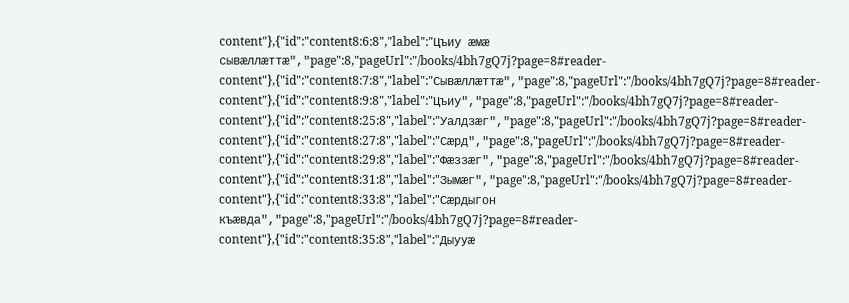content"},{"id":"content8:6:8","label":"Цъиу æмæ сывæллæттæ","page":8,"pageUrl":"/books/4bh7gQ7j?page=8#reader-content"},{"id":"content8:7:8","label":"Сывæллæттæ","page":8,"pageUrl":"/books/4bh7gQ7j?page=8#reader-content"},{"id":"content8:9:8","label":"Цъиу","page":8,"pageUrl":"/books/4bh7gQ7j?page=8#reader-content"},{"id":"content8:25:8","label":"Уалдзæг","page":8,"pageUrl":"/books/4bh7gQ7j?page=8#reader-content"},{"id":"content8:27:8","label":"Сæрд","page":8,"pageUrl":"/books/4bh7gQ7j?page=8#reader-content"},{"id":"content8:29:8","label":"Фæззæг","page":8,"pageUrl":"/books/4bh7gQ7j?page=8#reader-content"},{"id":"content8:31:8","label":"Зымæг","page":8,"pageUrl":"/books/4bh7gQ7j?page=8#reader-content"},{"id":"content8:33:8","label":"Сæрдыгон къæвда","page":8,"pageUrl":"/books/4bh7gQ7j?page=8#reader-content"},{"id":"content8:35:8","label":"Дыууæ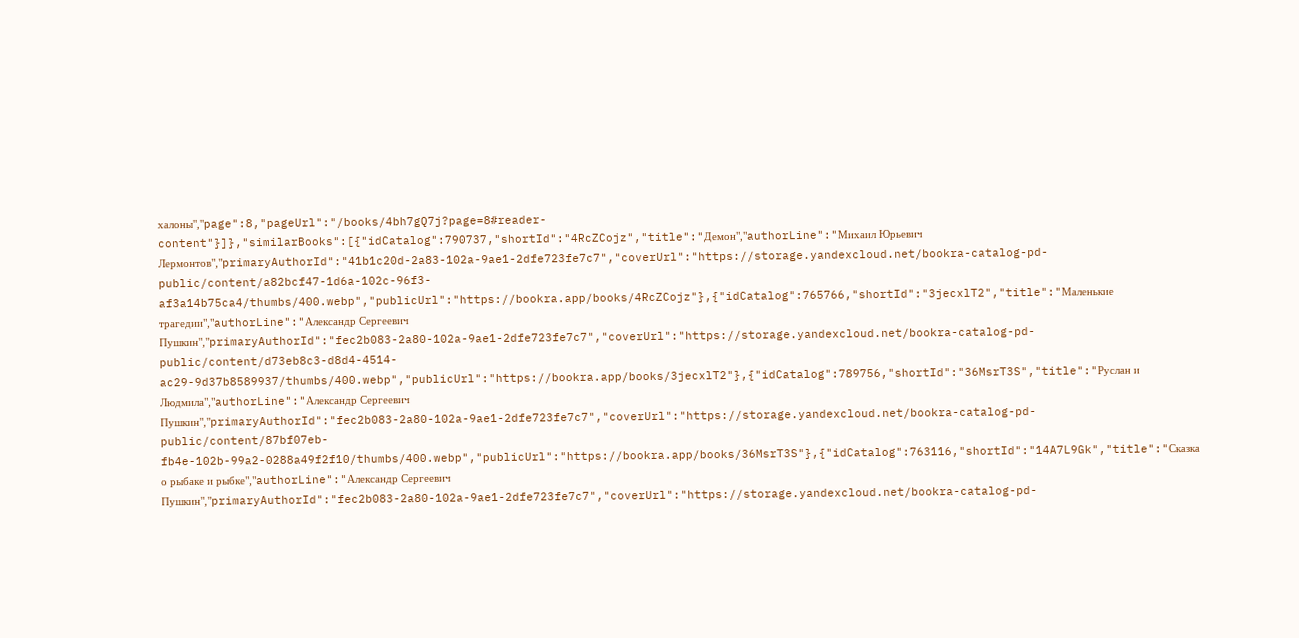халоны","page":8,"pageUrl":"/books/4bh7gQ7j?page=8#reader-content"}]},"similarBooks":[{"idCatalog":790737,"shortId":"4RcZCojz","title":"Демон","authorLine":"Михаил Юрьевич Лермонтов","primaryAuthorId":"41b1c20d-2a83-102a-9ae1-2dfe723fe7c7","coverUrl":"https://storage.yandexcloud.net/bookra-catalog-pd-public/content/a82bcf47-1d6a-102c-96f3-af3a14b75ca4/thumbs/400.webp","publicUrl":"https://bookra.app/books/4RcZCojz"},{"idCatalog":765766,"shortId":"3jecxlT2","title":"Маленькие трагедии","authorLine":"Александр Сергеевич Пушкин","primaryAuthorId":"fec2b083-2a80-102a-9ae1-2dfe723fe7c7","coverUrl":"https://storage.yandexcloud.net/bookra-catalog-pd-public/content/d73eb8c3-d8d4-4514-ac29-9d37b8589937/thumbs/400.webp","publicUrl":"https://bookra.app/books/3jecxlT2"},{"idCatalog":789756,"shortId":"36MsrT3S","title":"Руслан и Людмила","authorLine":"Александр Сергеевич Пушкин","primaryAuthorId":"fec2b083-2a80-102a-9ae1-2dfe723fe7c7","coverUrl":"https://storage.yandexcloud.net/bookra-catalog-pd-public/content/87bf07eb-fb4e-102b-99a2-0288a49f2f10/thumbs/400.webp","publicUrl":"https://bookra.app/books/36MsrT3S"},{"idCatalog":763116,"shortId":"14A7L9Gk","title":"Сказка о рыбаке и рыбке","authorLine":"Александр Сергеевич Пушкин","primaryAuthorId":"fec2b083-2a80-102a-9ae1-2dfe723fe7c7","coverUrl":"https://storage.yandexcloud.net/bookra-catalog-pd-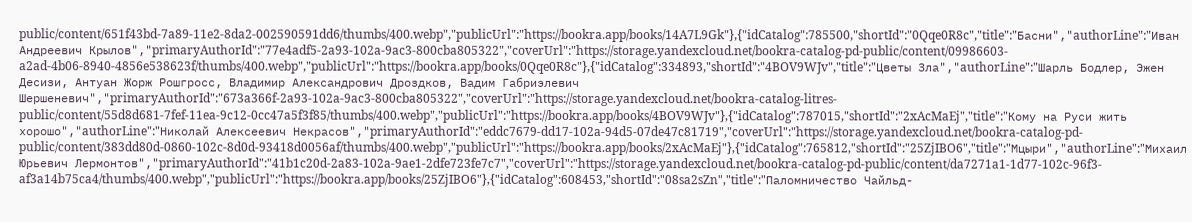public/content/651f43bd-7a89-11e2-8da2-002590591dd6/thumbs/400.webp","publicUrl":"https://bookra.app/books/14A7L9Gk"},{"idCatalog":785500,"shortId":"0Qqe0R8c","title":"Басни","authorLine":"Иван Андреевич Крылов","primaryAuthorId":"77e4adf5-2a93-102a-9ac3-800cba805322","coverUrl":"https://storage.yandexcloud.net/bookra-catalog-pd-public/content/09986603-a2ad-4b06-8940-4856e538623f/thumbs/400.webp","publicUrl":"https://bookra.app/books/0Qqe0R8c"},{"idCatalog":334893,"shortId":"4BOV9WJv","title":"Цветы Зла","authorLine":"Шарль Бодлер, Эжен Десизи, Антуан Жорж Рошгросс, Владимир Александрович Дроздков, Вадим Габриэлевич Шершеневич","primaryAuthorId":"673a366f-2a93-102a-9ac3-800cba805322","coverUrl":"https://storage.yandexcloud.net/bookra-catalog-litres-public/content/55d8d681-7fef-11ea-9c12-0cc47a5f3f85/thumbs/400.webp","publicUrl":"https://bookra.app/books/4BOV9WJv"},{"idCatalog":787015,"shortId":"2xAcMaEj","title":"Кому на Руси жить хорошо","authorLine":"Николай Алексеевич Некрасов","primaryAuthorId":"eddc7679-dd17-102a-94d5-07de47c81719","coverUrl":"https://storage.yandexcloud.net/bookra-catalog-pd-public/content/383dd80d-0860-102c-8d0d-93418d0056af/thumbs/400.webp","publicUrl":"https://bookra.app/books/2xAcMaEj"},{"idCatalog":765812,"shortId":"25ZjIBO6","title":"Мцыри","authorLine":"Михаил Юрьевич Лермонтов","primaryAuthorId":"41b1c20d-2a83-102a-9ae1-2dfe723fe7c7","coverUrl":"https://storage.yandexcloud.net/bookra-catalog-pd-public/content/da7271a1-1d77-102c-96f3-af3a14b75ca4/thumbs/400.webp","publicUrl":"https://bookra.app/books/25ZjIBO6"},{"idCatalog":608453,"shortId":"08sa2sZn","title":"Паломничество Чайльд-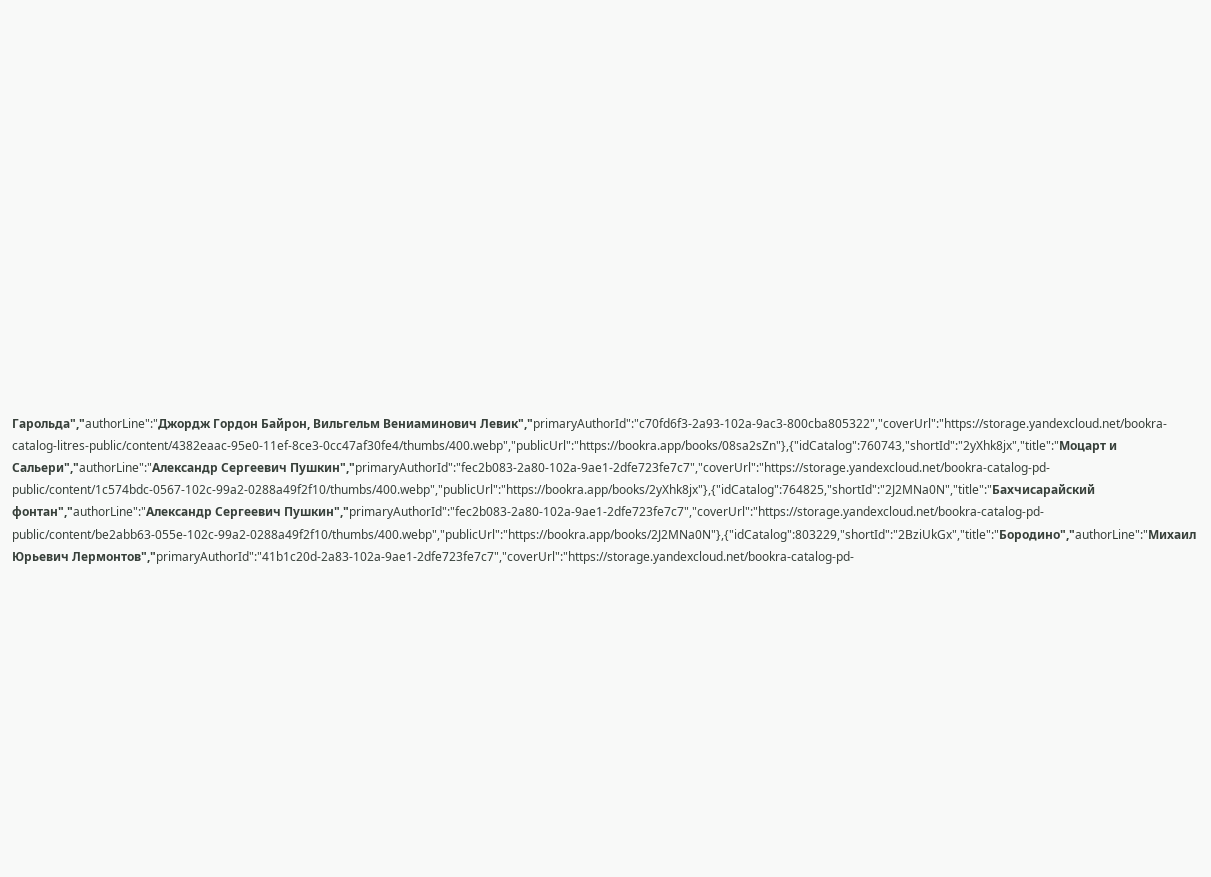Гарольда","authorLine":"Джордж Гордон Байрон, Вильгельм Вениаминович Левик","primaryAuthorId":"c70fd6f3-2a93-102a-9ac3-800cba805322","coverUrl":"https://storage.yandexcloud.net/bookra-catalog-litres-public/content/4382eaac-95e0-11ef-8ce3-0cc47af30fe4/thumbs/400.webp","publicUrl":"https://bookra.app/books/08sa2sZn"},{"idCatalog":760743,"shortId":"2yXhk8jx","title":"Моцарт и Сальери","authorLine":"Александр Сергеевич Пушкин","primaryAuthorId":"fec2b083-2a80-102a-9ae1-2dfe723fe7c7","coverUrl":"https://storage.yandexcloud.net/bookra-catalog-pd-public/content/1c574bdc-0567-102c-99a2-0288a49f2f10/thumbs/400.webp","publicUrl":"https://bookra.app/books/2yXhk8jx"},{"idCatalog":764825,"shortId":"2J2MNa0N","title":"Бахчисарайский фонтан","authorLine":"Александр Сергеевич Пушкин","primaryAuthorId":"fec2b083-2a80-102a-9ae1-2dfe723fe7c7","coverUrl":"https://storage.yandexcloud.net/bookra-catalog-pd-public/content/be2abb63-055e-102c-99a2-0288a49f2f10/thumbs/400.webp","publicUrl":"https://bookra.app/books/2J2MNa0N"},{"idCatalog":803229,"shortId":"2BziUkGx","title":"Бородино","authorLine":"Михаил Юрьевич Лермонтов","primaryAuthorId":"41b1c20d-2a83-102a-9ae1-2dfe723fe7c7","coverUrl":"https://storage.yandexcloud.net/bookra-catalog-pd-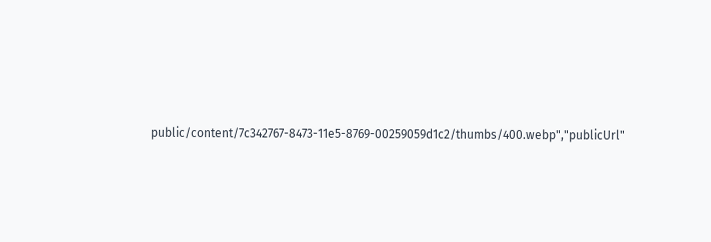public/content/7c342767-8473-11e5-8769-00259059d1c2/thumbs/400.webp","publicUrl"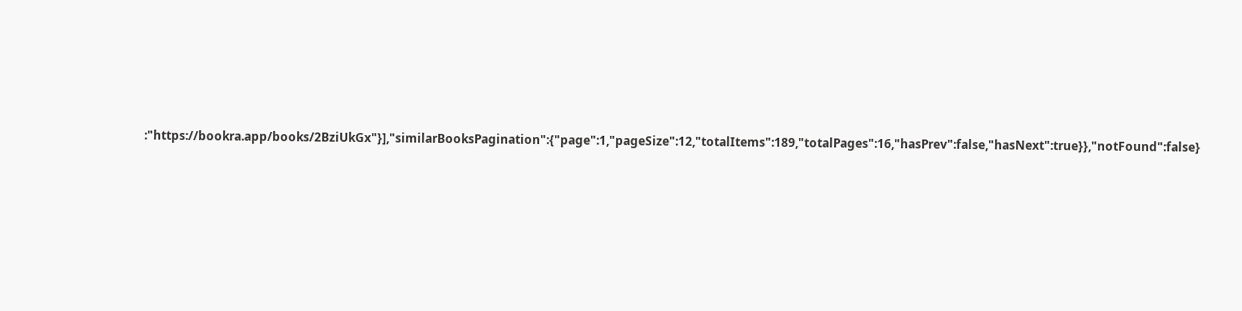:"https://bookra.app/books/2BziUkGx"}],"similarBooksPagination":{"page":1,"pageSize":12,"totalItems":189,"totalPages":16,"hasPrev":false,"hasNext":true}},"notFound":false}